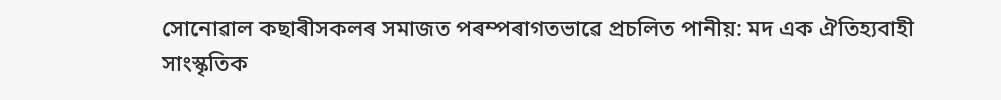সোনোৱাল কছাৰীসকলৰ সমাজত পৰম্পৰাগতভাৱে প্ৰচলিত পানীয়: মদ এক ঐতিহ্যবাহী সাংস্কৃতিক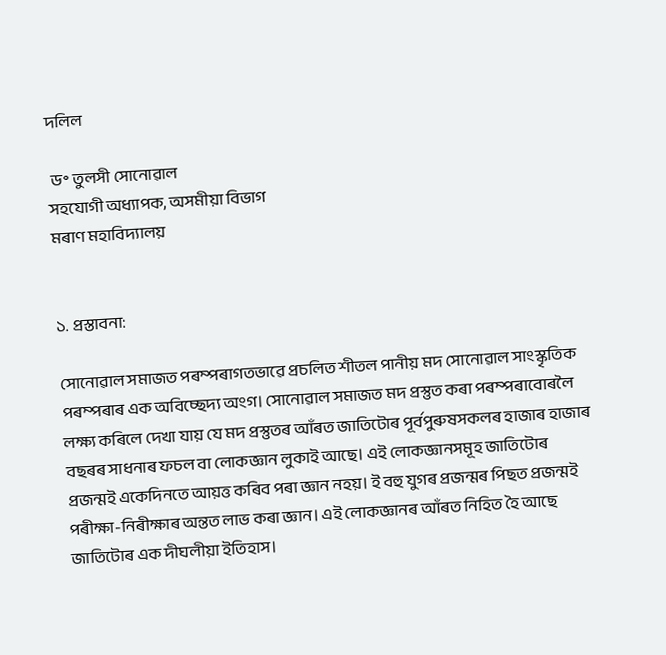দলিল

 ড॰ তুলসী সোনোৱাল
সহযোগী অধ্যাপক, অসমীয়া বিভাগ
মৰাণ মহাবিদ্যালয়


১. প্ৰস্তাবনা:

সোনোৱাল সমাজত পৰম্পৰাগতভাৱে প্ৰচলিত শীতল পানীয় মদ সোনোৱাল সাংস্কৃতিক পৰম্পৰাৰ এক অবিচ্ছেদ্য অংগ। সোনোৱাল সমাজত মদ প্ৰস্তুত কৰা পৰম্পৰাবোৰলৈ লক্ষ্য কৰিলে দেখা যায় যে মদ প্ৰস্তুতৰ আঁৰত জাতিটোৰ পূৰ্বপুৰুষসকলৰ হাজাৰ হাজাৰ বছৰৰ সাধনাৰ ফচল বা লোকজ্ঞান লুকাই আছে। এই লোকজ্ঞানসমূহ জাতিটোৰ প্ৰজন্মই একেদিনতে আয়ত্ত কৰিব পৰা জ্ঞান নহয়। ই বহু যুগৰ প্ৰজন্মৰ পিছত প্ৰজন্মই পৰীক্ষা-নিৰীক্ষাৰ অন্তত লাভ কৰা জ্ঞান। এই লোকজ্ঞানৰ আঁৰত নিহিত হৈ আছে জাতিটোৰ এক দীঘলীয়া ইতিহাস।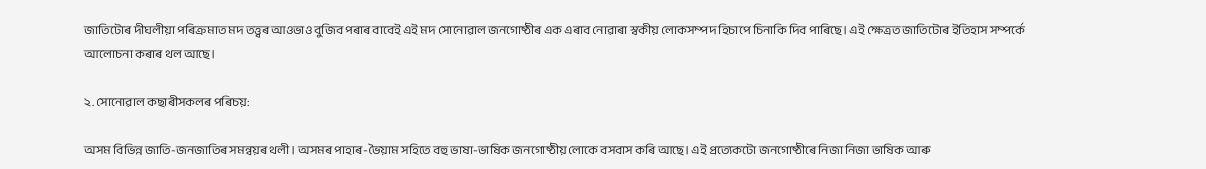জাতিটোৰ দীঘলীয়া পৰিক্ৰমাত মদ তত্ত্বৰ আওভাও বুজিব পৰাৰ বাবেই এই মদ সোনোৱাল জনগোষ্ঠীৰ এক এৰাব নোৱাৰা স্বকীয় লোকসম্পদ হিচাপে চিনাকি দিব পাৰিছে। এই ক্ষেত্ৰত জাতিটোৰ ইতিহাস সম্পৰ্কে আলোচনা কৰাৰ থল আছে।

২. সোনোৱাল কছাৰীসকলৰ পৰিচয়:

অসম বিভিন্ন জাতি-জনজাতিৰ সমন্বয়ৰ থলী। অসমৰ পাহাৰ-ভৈয়াম সহিতে বহু ভাষা-ভাষিক জনগোষ্ঠীয় লোকে বসবাস কৰি আছে। এই প্ৰত্যেকটো জনগোষ্ঠীৰে নিজা নিজা ভাষিক আৰু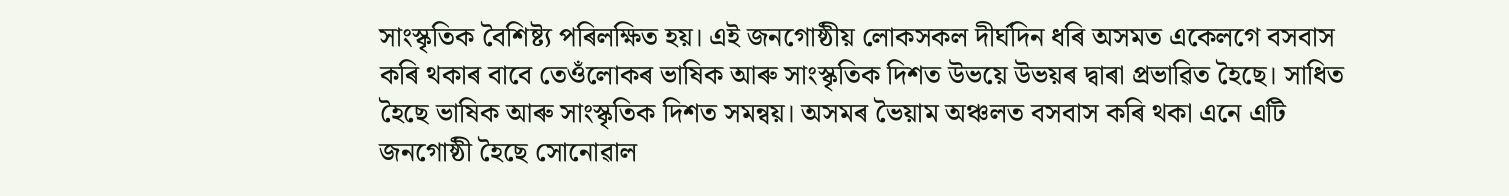সাংস্কৃতিক বৈশিষ্ট্য পৰিলক্ষিত হয়। এই জনগোষ্ঠীয় লোকসকল দীৰ্ঘদিন ধৰি অসমত একেলগে বসবাস কৰি থকাৰ বাবে তেওঁলোকৰ ভাষিক আৰু সাংস্কৃতিক দিশত উভয়ে উভয়ৰ দ্বাৰা প্ৰভাৱিত হৈছে। সাধিত হৈছে ভাষিক আৰু সাংস্কৃতিক দিশত সমন্বয়। অসমৰ ভৈয়াম অঞ্চলত বসবাস কৰি থকা এনে এটি জনগোষ্ঠী হৈছে সোনোৱাল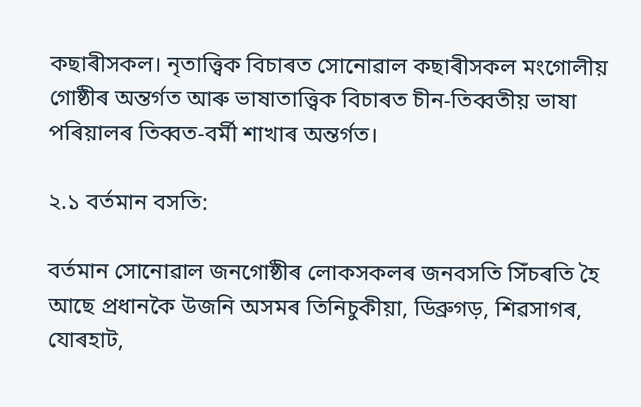কছাৰীসকল। নৃতাত্ত্বিক বিচাৰত সোনোৱাল কছাৰীসকল মংগোলীয় গোষ্ঠীৰ অন্তৰ্গত আৰু ভাষাতাত্ত্বিক বিচাৰত চীন-তিব্বতীয় ভাষা পৰিয়ালৰ তিব্বত-বৰ্মী শাখাৰ অন্তৰ্গত।

২.১ বৰ্তমান বসতি:

বৰ্তমান সোনোৱাল জনগোষ্ঠীৰ লোকসকলৰ জনবসতি সিঁচৰতি হৈ আছে প্ৰধানকৈ উজনি অসমৰ তিনিচুকীয়া, ডিব্ৰুগড়, শিৱসাগৰ, যোৰহাট,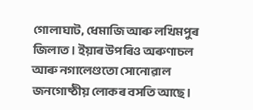গোলাঘাট, ধেমাজি আৰু লখিমপুৰ জিলাত। ইয়াৰ উপৰিও অৰুণাচল আৰু নগালেণ্ডতো সোনোৱাল জনগোষ্ঠীয় লোকৰ বসতি আছে।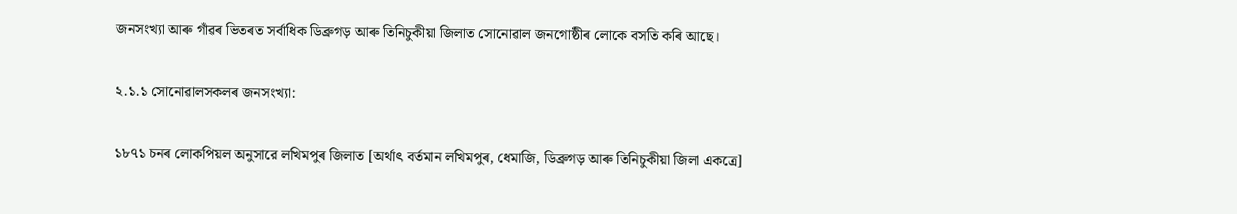জনসংখ্যা আৰু গাঁৱৰ ভিতৰত সৰ্বাধিক ডিব্ৰুগড় আৰু তিনিচুকীয়া জিলাত সোনোৱাল জনগোষ্ঠীৰ লোকে বসতি কৰি আছে।

২.১.১ সোনোৱালসকলৰ জনসংখ্যা:

১৮৭১ চনৰ লোকপিয়ল অনুসারে লখিমপুৰ জিলাত [অৰ্থাৎ বৰ্তমান লখিমপুৰ, ধেমাজি, ডিব্ৰুগড় আৰু তিনিচুকীয়া জিলা একত্ৰে]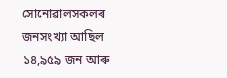সোনোৱালসকলৰ জনসংখ্যা আছিল ১৪,৯৫৯ জন আৰু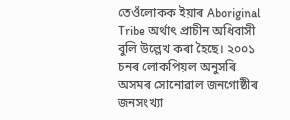তেওঁলোকক ইয়াৰ Aboriginal Tribe অৰ্থাৎ প্ৰাচীন অধিবাসী বুলি উল্লেখ কৰা হৈছে। ২০০১ চনৰ লোকপিয়ল অনুসৰি অসমৰ সোনোৱাল জনগোষ্ঠীৰ জনসংখ্যা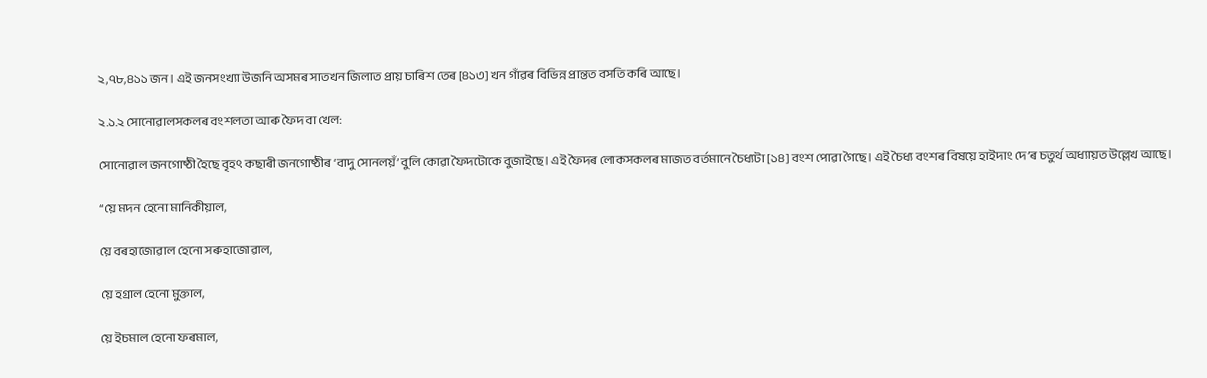২,৭৮,৪১১ জন। এই জনসংখ্যা উজনি অসমৰ সাতখন জিলাত প্ৰায় চাৰিশ তেৰ [৪১৩] খন গাঁৱৰ বিভিন্ন প্ৰান্তত বসতি কৰি আছে।

২.১.২ সোনোৱালসকলৰ বংশলতা আৰু ফৈদ বা খেল:

সোনোৱাল জনগোষ্ঠী হৈছে বৃহৎ কছাৰী জনগোষ্ঠীৰ ‘বাদু সোনলয়ঁ’ বুলি কোৱা ফৈদটোকে বুজাইছে। এই ফৈদৰ লোকসকলৰ মাজত বৰ্তমানে চৈধ্যটা [১৪] বংশ পোৱা গৈছে। এই চৈধ্য বংশৰ বিষয়ে হাইদাং দে’ৰ চতুৰ্থ অধ্যায়ত উল্লেখ আছে।

“য়ে মদন হেনো মানিকীয়াল,

য়ে বৰহাজোৱাল হেনো সৰুহাজোৱাল,

য়ে হগ্ৰাল হেনো মুক্তাল,

য়ে ইচমাল হেনো ফৰমাল,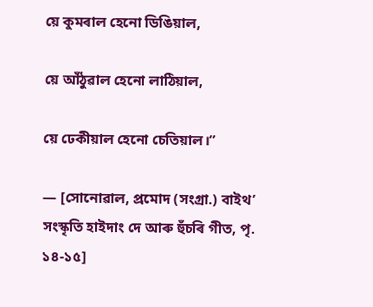য়ে কুমৰাল হেনো ডিঙিয়াল,

য়ে আঁঠুৱাল হেনো লাঠিয়াল,

য়ে ঢেকীয়াল হেনো চেতিয়াল।”

— [সোনোৱাল, প্ৰমোদ (সংগ্ৰা.) বাইথ’ সংস্কৃতি হাইদাং দে আৰু হুঁচৰি গীত, পৃ. ১৪-১৫]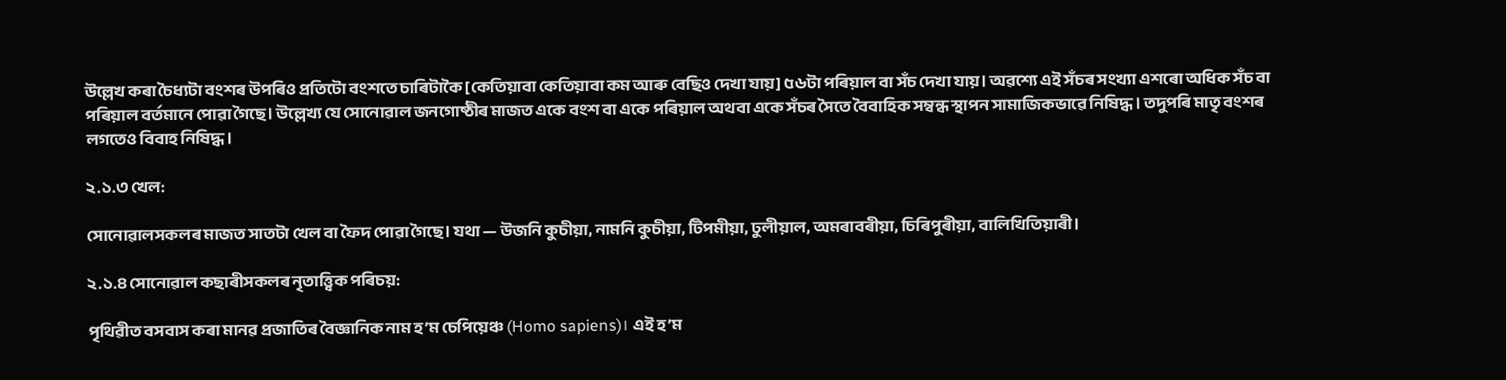উল্লেখ কৰা চৈধ্যটা বংশৰ উপৰিও প্ৰতিটো বংশতে চাৰিটাকৈ [কেতিয়াবা কেতিয়াবা কম আৰু বেছিও দেখা যায়] ৫৬টা পৰিয়াল বা সঁচ দেখা যায়। অৱশ্যে এই সঁচৰ সংখ্যা এশৰো অধিক সঁচ বা পৰিয়াল বৰ্তমানে পোৱা গৈছে। উল্লেখ্য যে সোনোৱাল জনগোষ্ঠীৰ মাজত একে বংশ বা একে পৰিয়াল অথবা একে সঁচৰ সৈতে বৈবাহিক সম্বন্ধ স্থাপন সামাজিকভাৱে নিষিদ্ধ। তদুপৰি মাতৃ বংশৰ লগতেও বিবাহ নিষিদ্ধ।

২.১.৩ খেল:

সোনোৱালসকলৰ মাজত সাতটা খেল বা ফৈদ পোৱা গৈছে। যথা — উজনি কুচীয়া, নামনি কুচীয়া, টিপমীয়া, ঢুলীয়াল, অমৰাবৰীয়া, চিৰিপুৰীয়া, বালিখিতিয়াৰী।

২.১.৪ সোনোৱাল কছাৰীসকলৰ নৃতাত্ত্বিক পৰিচয়:

পৃথিৱীত বসবাস কৰা মানৱ প্ৰজাতিৰ বৈজ্ঞানিক নাম হ’ম চেপিয়েঞ্চ (Homo sapiens)। এই হ’ম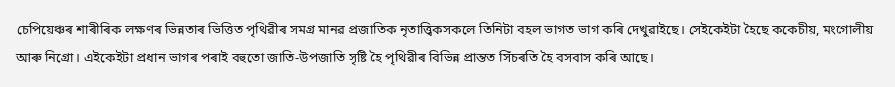চেপিয়েঞ্চৰ শাৰীৰিক লক্ষণৰ ভিন্নতাৰ ভিত্তিত পৃথিৱীৰ সমগ্ৰ মানৱ প্ৰজাতিক নৃতাত্ত্বিকসকলে তিনিটা বহল ভাগত ভাগ কৰি দেখুৱাইছে। সেইকেইটা হৈছে ককেচীয়, মংগোলীয় আৰু নিগ্ৰো। এইকেইটা প্ৰধান ভাগৰ পৰাই বহুতো জাতি-উপজাতি সৃষ্টি হৈ পৃথিৱীৰ বিভিন্ন প্ৰান্তত সিঁচৰতি হৈ বসবাস কৰি আছে।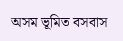অসম ভূমিত বসবাস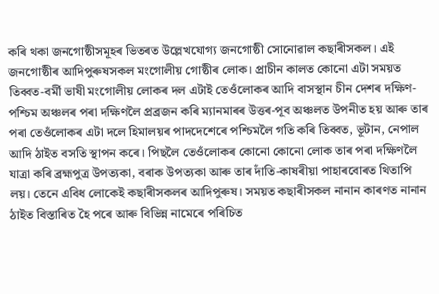কৰি থকা জনগোষ্ঠীসমূহৰ ভিতৰত উল্লেখযোগ্য জনগোষ্ঠী সোনোৱাল কছাৰীসকল। এই জনগোষ্ঠীৰ আদিপুৰুষসকল মংগোলীয় গোষ্ঠীৰ লোক। প্ৰাচীন কালত কোনো এটা সময়ত তিব্বত-বৰ্মী ভাষী মংগোলীয় লোকৰ দল এটাই তেওঁলোকৰ আদি বাসস্থান চীন দেশৰ দক্ষিণ-পশ্চিম অঞ্চলৰ পৰা দক্ষিণলৈ প্ৰব্ৰজন কৰি ম্যানমাৰৰ উত্তৰ-পূব অঞ্চলত উপনীত হয় আৰু তাৰ পৰা তেওঁলোকৰ এটা দলে হিমালয়ৰ পাদদেশেৰে পশ্চিমলৈ গতি কৰি তিব্বত, ভূটান, নেপাল আদি ঠাইত বসতি স্থাপন কৰে। পিছলৈ তেওঁলোকৰ কোনো কোনো লোক তাৰ পৰা দক্ষিণলৈ যাত্ৰা কৰি ব্ৰহ্মপুত্ৰ উপত্যকা, বৰাক উপত্যকা আৰু তাৰ দাঁতি-কাষৰীয়া পাহাৰবোৰত থিতাপি লয়। তেনে এবিধ লোকেই কছাৰীসকলৰ আদিপুৰুষ। সময়ত কছাৰীসকল নানান কাৰণত নানান ঠাইত বিস্তাৰিত হৈ পৰে আৰু বিভিন্ন নামেৰে পৰিচিত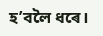হ’বলৈ ধৰে।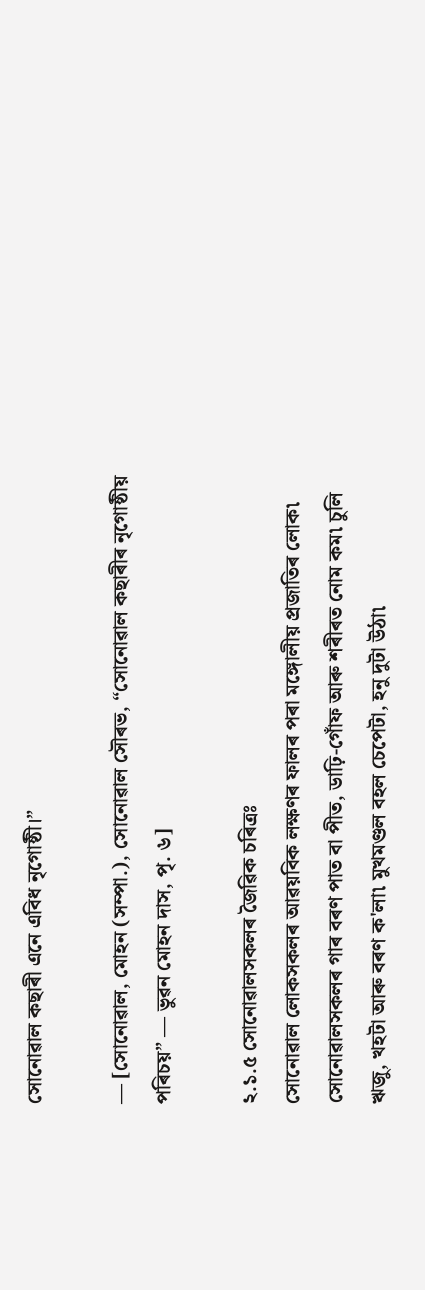সোনোৱাল কছাৰী এনে এবিধ নৃগোষ্ঠী।”

— [সোনোৱাল, মোহন (সম্পা.), সোনোৱাল সৌৰভ, “সোনোৱাল কছাৰীৰ নৃগোষ্ঠীয় পৰিচয়” — ভুৱন মোহন দাস, পৃ. ৬]

২.১.৫ সোনোৱালসকলৰ জৈৱিক চৰিত্ৰঃ
সোনোৱাল লোকসকলৰ আৱয়বিক লক্ষণৰ ফালৰ পৰা মঙ্গোলীয় প্ৰজাতিৰ লোক৷ সোনোৱালসকলৰ গাৰ বৰণ পাত বা পীত, ডাঢ়ি-গোঁফ আৰু শৰীৰত নোম কম৷ চুলি ঋজু, খহটা আৰু বৰণ ক'লা৷ মুখমণ্ডল বহল চেপেটা, হনু দুটা উঠা৷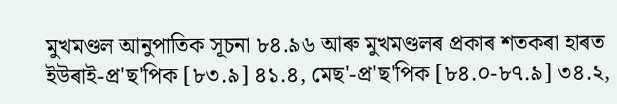মুখমণ্ডল আনুপাতিক সূচনা ৮৪.৯৬ আৰু মুখমণ্ডলৰ প্ৰকাৰ শতকৰা হাৰত ইউৰাই-প্ৰ'ছ'পিক [৮৩.৯] ৪১.৪, মেছ'-প্ৰ'ছ'পিক [৮৪.০-৮৭.৯] ৩৪.২,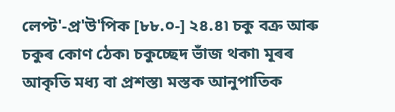লেপ্ট'-প্ৰ'উ'পিক [৮৮.০-] ২৪.৪৷ চকু বক্ৰ আৰু চকুৰ কোণ ঠেক৷ চকুচ্ছেদ ভাঁজ থকা৷ মূৰৰ আকৃতি মধ্য বা প্ৰশস্ত৷ মস্তক আনুপাতিক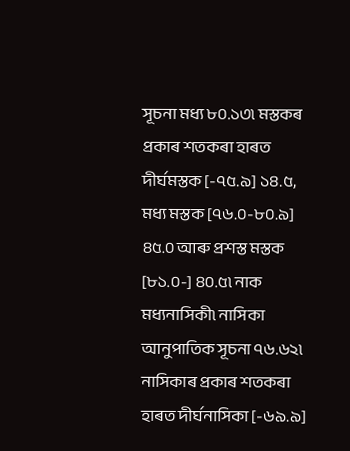সূচনা মধ্য ৮০.১৩৷ মস্তকৰ প্ৰকাৰ শতকৰা হাৰত দীৰ্ঘমস্তক [-৭৫.৯] ১৪.৫, মধ্য মস্তক [৭৬.০-৮০.৯] ৪৫.০ আৰু প্ৰশস্ত মস্তক [৮১.০-] ৪০.৫৷ নাক মধ্যনাসিকী৷ নাসিকা আনুপাতিক সূচনা ৭৬.৬২৷ নাসিকাৰ প্ৰকাৰ শতকৰা হাৰত দীৰ্ঘনাসিকা [-৬৯.৯]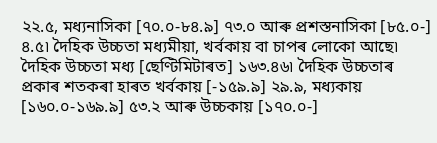২২.৫, মধ্যনাসিকা [৭০.০-৮৪.৯] ৭৩.০ আৰু প্ৰশস্তনাসিকা [৮৫.০-] ৪.৫৷ দৈহিক উচ্চতা মধ্যমীয়া, খৰ্বকায় বা চাপৰ লোকো আছে৷ দৈহিক উচ্চতা মধ্য [ছেণ্টিমিটাৰত] ১৬৩.৪৬৷ দৈহিক উচ্চতাৰ প্ৰকাৰ শতকৰা হাৰত খৰ্বকায় [-১৫৯.৯] ২৯.৯, মধ্যকায় [১৬০.০-১৬৯.৯] ৫৩.২ আৰু উচ্চকায় [১৭০.০-]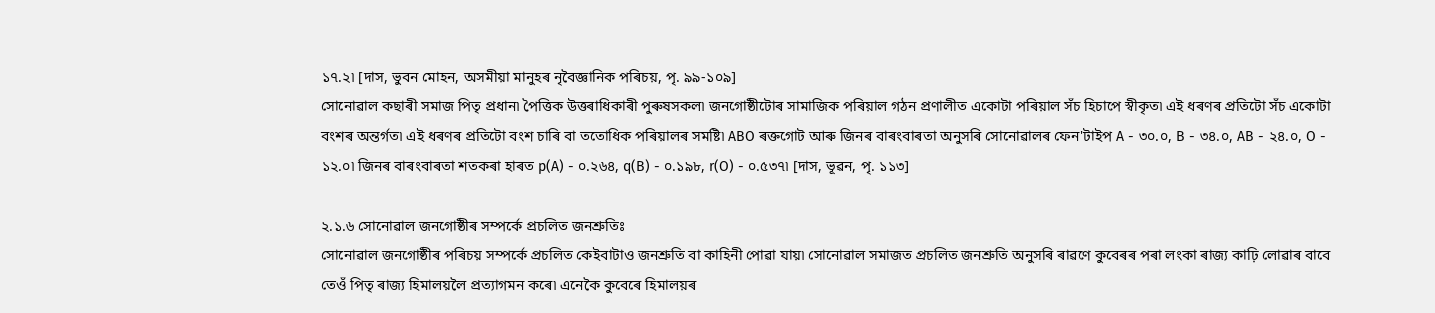১৭.২৷ [দাস, ভুবন মোহন, অসমীয়া মানুহৰ নৃবৈজ্ঞানিক পৰিচয়, পৃ. ৯৯-১০৯]
সোনোৱাল কছাৰী সমাজ পিতৃ প্ৰধান৷ পৈত্তিক উত্তৰাধিকাৰী পুৰুষসকল৷ জনগোষ্ঠীটোৰ সামাজিক পৰিয়াল গঠন প্ৰণালীত একোটা পৰিয়াল সঁচ হিচাপে স্বীকৃত৷ এই ধৰণৰ প্ৰতিটো সঁচ একোটা বংশৰ অন্তৰ্গত৷ এই ধৰণৰ প্ৰতিটো বংশ চাৰি বা ততোধিক পৰিয়ালৰ সমষ্টি৷ ABO ৰক্তগোট আৰু জিনৰ বাৰংবাৰতা অনুসৰি সোনোৱালৰ ফেন'টাইপ A - ৩০.০, B - ৩৪.০, AB - ২৪.০, O - ১২.০৷ জিনৰ বাৰংবাৰতা শতকৰা হাৰত p(A) - ০.২৬৪, q(B) - ০.১৯৮, r(O) - ০.৫৩৭৷ [দাস, ভূৱন, পৃ. ১১৩]

২.১.৬ সোনোৱাল জনগোষ্ঠীৰ সম্পৰ্কে প্ৰচলিত জনশ্ৰুতিঃ
সোনোৱাল জনগোষ্ঠীৰ পৰিচয় সম্পৰ্কে প্ৰচলিত কেইবাটাও জনশ্ৰুতি বা কাহিনী পোৱা যায়৷ সোনোৱাল সমাজত প্ৰচলিত জনশ্ৰুতি অনুসৰি ৰাৱণে কুবেৰৰ পৰা লংকা ৰাজ্য কাঢ়ি লোৱাৰ বাবে তেওঁ পিতৃ ৰাজ্য হিমালয়লৈ প্ৰত্যাগমন কৰে৷ এনেকৈ কুবেৰে হিমালয়ৰ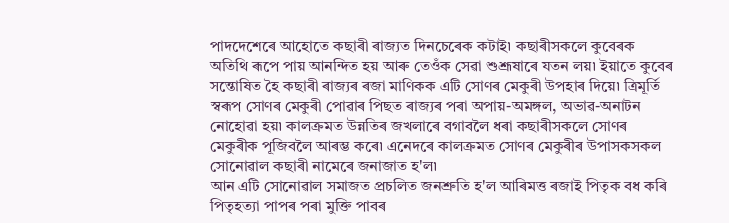পাদদেশেৰে আহোতে কছাৰী ৰাজ্যত দিনচেৰেক কটাই৷ কছাৰীসকলে কুবেৰক অতিথি ৰূপে পায় আনন্দিত হয় আৰু তেওঁক সেৱা শুশ্ৰূষাৰে যতন লয়৷ ইয়াতে কুবেৰ সন্তোষিত হৈ কছাৰী ৰাজ্যৰ ৰজা মাণিকক এটি সোণৰ মেকুৰী উপহাৰ দিয়ে৷ ত্ৰিমূৰ্তি স্বৰূপ সোণৰ মেকুৰী পোৱাৰ পিছত ৰাজ্যৰ পৰা অপায়-অমঙ্গল, অভাৱ-অনাটন নোহোৱা হয়৷ কালক্ৰমত উন্নতিৰ জখলাৰে বগাবলৈ ধৰা কছাৰীসকলে সোণৰ মেকুৰীক পূজিবলৈ আৰম্ভ কৰে৷ এনেদৰে কালক্ৰমত সোণৰ মেকুৰীৰ উপাসকসকল সোনোৱাল কছাৰী নামেৰে জনাজাত হ'ল৷
আন এটি সোনোৱাল সমাজত প্ৰচলিত জনশ্ৰুতি হ'ল আৰিমত্ত ৰজাই পিতৃক বধ কৰি পিতৃহত্যা পাপৰ পৰা মুক্তি পাবৰ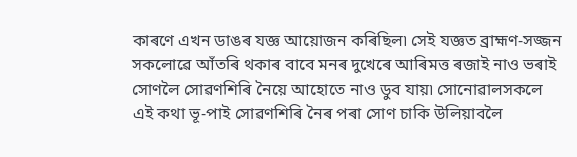কাৰণে এখন ডাঙৰ যজ্ঞ আয়োজন কৰিছিল৷ সেই যজ্ঞত ব্ৰাহ্মণ-সজ্জন সকলোৱে আঁতৰি থকাৰ বাবে মনৰ দুখেৰে আৰিমত্ত ৰজাই নাও ভৰাই সোণলৈ সোৱণশিৰি নৈয়ে আহোতে নাও ডুব যায়৷ সোনোৱালসকলে এই কথা ভূ-পাই সোৱণশিৰি নৈৰ পৰা সোণ চাকি উলিয়াবলৈ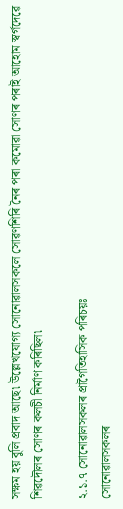সক্ষম হয় বুলি প্ৰবাদ আছে৷ উল্লেখযোগ্য সোনোৱালসকলে সোৱণশিৰি নৈৰ পৰা কমোৱা সোণৰ পৰাই আহোম স্বৰ্গদেৱে শিৱদৌলৰ সোণৰ কলচী নিৰ্মাণ কৰিছিল৷

২.১.৭ সোনোৱালসকলৰ প্ৰাগৈতিহাসিক পৰিচয়ঃ
সোনোৱালসকলৰ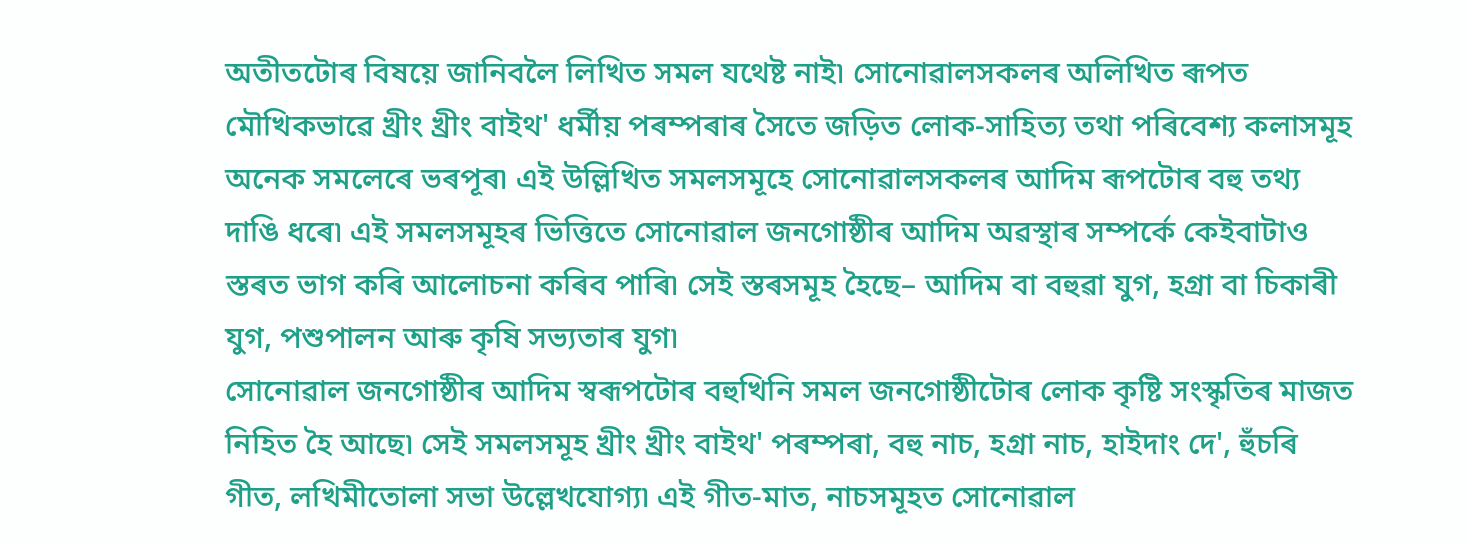অতীতটোৰ বিষয়ে জানিবলৈ লিখিত সমল যথেষ্ট নাই৷ সোনোৱালসকলৰ অলিখিত ৰূপত মৌখিকভাৱে খ্ৰীং খ্ৰীং বাইথ' ধৰ্মীয় পৰম্পৰাৰ সৈতে জড়িত লোক-সাহিত্য তথা পৰিবেশ্য কলাসমূহ অনেক সমলেৰে ভৰপূৰ৷ এই উল্লিখিত সমলসমূহে সোনোৱালসকলৰ আদিম ৰূপটোৰ বহু তথ্য দাঙি ধৰে৷ এই সমলসমূহৰ ভিত্তিতে সোনোৱাল জনগোষ্ঠীৰ আদিম অৱস্থাৰ সম্পৰ্কে কেইবাটাও স্তৰত ভাগ কৰি আলোচনা কৰিব পাৰি৷ সেই স্তৰসমূহ হৈছে– আদিম বা বহুৱা যুগ, হগ্ৰা বা চিকাৰী যুগ, পশুপালন আৰু কৃষি সভ্যতাৰ যুগ৷
সোনোৱাল জনগোষ্ঠীৰ আদিম স্বৰূপটোৰ বহুখিনি সমল জনগোষ্ঠীটোৰ লোক কৃষ্টি সংস্কৃতিৰ মাজত নিহিত হৈ আছে৷ সেই সমলসমূহ খ্ৰীং খ্ৰীং বাইথ' পৰম্পৰা, বহু নাচ, হগ্ৰা নাচ, হাইদাং দে', হুঁচৰি গীত, লখিমীতোলা সভা উল্লেখযোগ্য৷ এই গীত-মাত, নাচসমূহত সোনোৱাল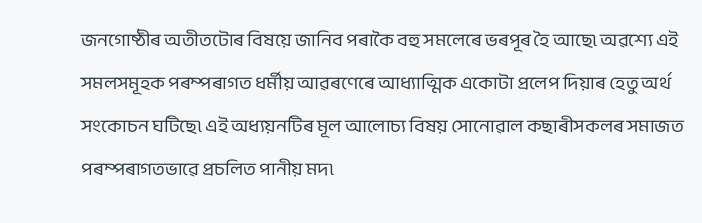জনগোষ্ঠীৰ অতীতটোৰ বিষয়ে জানিব পৰাকৈ বহু সমলেৰে ভৰপূৰ হৈ আছে৷ অৱশ্যে এই সমলসমূহক পৰম্পৰাগত ধৰ্মীয় আৱৰণেৰে আধ্যাত্মিক একোটা প্ৰলেপ দিয়াৰ হেতু অৰ্থ সংকোচন ঘটিছে৷ এই অধ্যয়নটিৰ মূল আলোচ্য বিষয় সোনোৱাল কছাৰীসকলৰ সমাজত পৰম্পৰাগতভাৱে প্ৰচলিত পানীয় মদ৷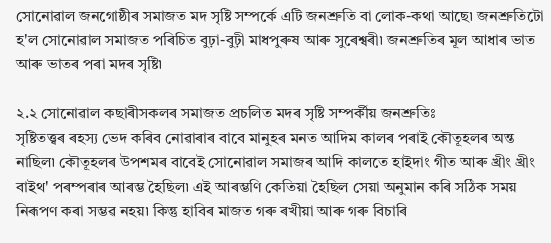সোনোৱাল জনগোষ্ঠীৰ সমাজত মদ সৃষ্টি সম্পৰ্কে এটি জনশ্ৰুতি বা লোক-কথা আছে৷ জনশ্ৰুতিটো হ'ল সোনোৱাল সমাজত পৰিচিত বুঢ়া-বুঢ়ী মাধপুৰুষ আৰু সুৰেশ্বৰী৷ জনশ্ৰুতিৰ মূল আধাৰ ভাত আৰু ভাতৰ পৰা মদৰ সৃষ্টি৷

২.২ সোনোৱাল কছাৰীসকলৰ সমাজত প্ৰচলিত মদৰ সৃষ্টি সম্পৰ্কীয় জনশ্ৰুতিঃ
সৃষ্টিতত্ত্বৰ ৰহস্য ভেদ কৰিব নোৱাৰাৰ বাবে মানুহৰ মনত আদিম কালৰ পৰাই কৌতূহলৰ অন্ত নাছিল৷ কৌতূহলৰ উপশমৰ বাবেই সোনোৱাল সমাজৰ আদি কালতে হাইদাং গীত আৰু খ্ৰীং খ্ৰীং বাইথ' পৰম্পৰাৰ আৰম্ভ হৈছিল৷ এই আৰম্ভণি কেতিয়া হৈছিল সেয়া অনুমান কৰি সঠিক সময় নিৰূপণ কৰা সম্ভৱ নহয়৷ কিন্তু হাবিৰ মাজত গৰু ৰখীয়া আৰু গৰু বিচাৰি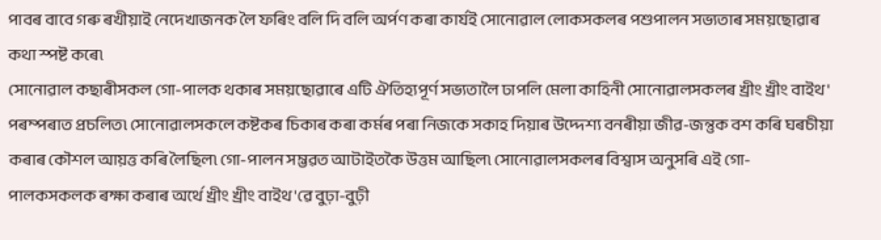পাবৰ বাবে গৰু ৰখীয়াই নেদেখাজনক লৈ ফৰিং বলি দি বলি অৰ্পণ কৰা কাৰ্যই সোনোৱাল লোকসকলৰ পশুপালন সভ্যতাৰ সময়ছোৱাৰ কথা স্পষ্ট কৰে৷
সোনোৱাল কছাৰীসকল গো-পালক থকাৰ সময়ছোৱাৰে এটি ঐতিহ্যপূৰ্ণ সভ্যতালৈ ঢাপলি মেলা কাহিনী সোনোৱালসকলৰ খ্ৰীং খ্ৰীং বাইথ' পৰম্পৰাত প্ৰচলিত৷ সোনোৱালসকলে কষ্টকৰ চিকাৰ কৰা কৰ্মৰ পৰা নিজকে সকাহ দিয়াৰ উদ্দেশ্য বনৰীয়া জীৱ-জন্তুক বশ কৰি ঘৰচীয়া কৰাৰ কৌশল আয়ত্ত কৰি লৈছিল৷ গো-পালন সম্ভৱত আটাইতকৈ উত্তম আছিল৷ সোনোৱালসকলৰ বিশ্বাস অনুসৰি এই গো-পালকসকলক ৰক্ষা কৰাৰ অৰ্থে খ্ৰীং খ্ৰীং বাইথ'ৱে বুঢ়া-বুঢ়ী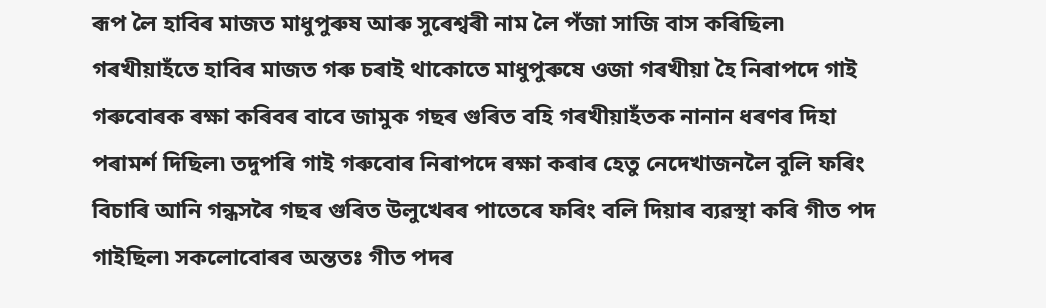ৰূপ লৈ হাবিৰ মাজত মাধুপুৰুষ আৰু সুৰেশ্বৰী নাম লৈ পঁজা সাজি বাস কৰিছিল৷ গৰখীয়াহঁতে হাবিৰ মাজত গৰু চৰাই থাকোতে মাধুপুৰুষে ওজা গৰখীয়া হৈ নিৰাপদে গাই গৰুবোৰক ৰক্ষা কৰিবৰ বাবে জামুক গছৰ গুৰিত বহি গৰখীয়াহঁতক নানান ধৰণৰ দিহা পৰামৰ্শ দিছিল৷ তদুপৰি গাই গৰুবোৰ নিৰাপদে ৰক্ষা কৰাৰ হেতু নেদেখাজনলৈ বুলি ফৰিং বিচাৰি আনি গন্ধসৰৈ গছৰ গুৰিত উলুখেৰৰ পাতেৰে ফৰিং বলি দিয়াৰ ব্যৱস্থা কৰি গীত পদ গাইছিল৷ সকলোবোৰৰ অন্ততঃ গীত পদৰ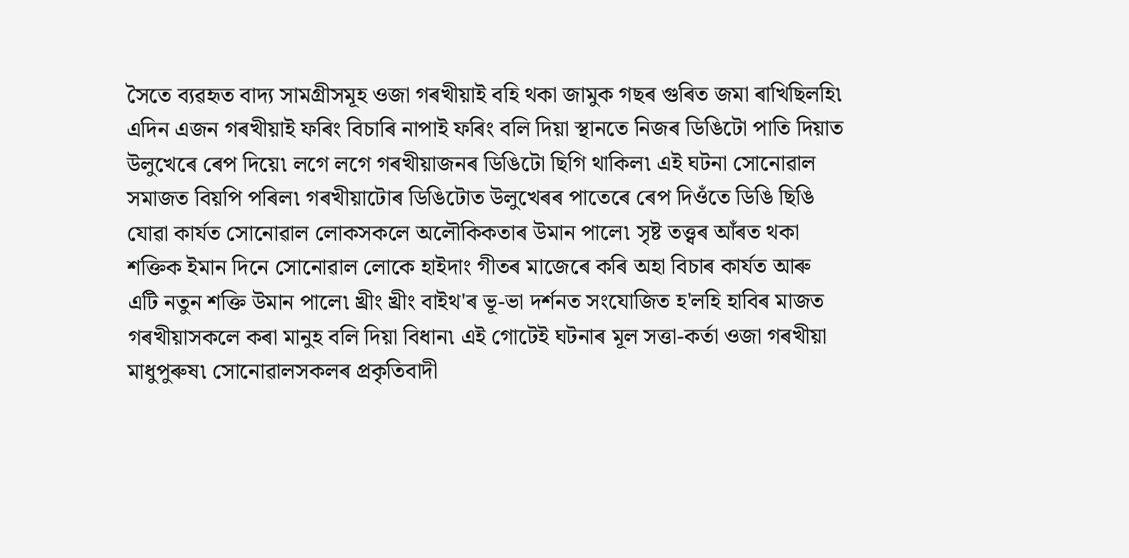সৈতে ব্যৱহৃত বাদ্য সামগ্ৰীসমূহ ওজা গৰখীয়াই বহি থকা জামুক গছৰ গুৰিত জমা ৰাখিছিলহি৷ এদিন এজন গৰখীয়াই ফৰিং বিচাৰি নাপাই ফৰিং বলি দিয়া স্থানতে নিজৰ ডিঙিটো পাতি দিয়াত উলুখেৰে ৰেপ দিয়ে৷ লগে লগে গৰখীয়াজনৰ ডিঙিটো ছিগি থাকিল৷ এই ঘটনা সোনোৱাল সমাজত বিয়পি পৰিল৷ গৰখীয়াটোৰ ডিঙিটোত উলুখেৰৰ পাতেৰে ৰেপ দিওঁতে ডিঙি ছিঙি যোৱা কাৰ্যত সোনোৱাল লোকসকলে অলৌকিকতাৰ উমান পালে৷ সৃষ্ট তত্ত্বৰ আঁৰত থকা শক্তিক ইমান দিনে সোনোৱাল লোকে হাইদাং গীতৰ মাজেৰে কৰি অহা বিচাৰ কাৰ্যত আৰু এটি নতুন শক্তি উমান পালে৷ খ্ৰীং খ্ৰীং বাইথ'ৰ ভূ-ভা দৰ্শনত সংযোজিত হ'লহি হাবিৰ মাজত গৰখীয়াসকলে কৰা মানুহ বলি দিয়া বিধান৷ এই গোটেই ঘটনাৰ মূল সত্তা-কৰ্তা ওজা গৰখীয়া মাধুপুৰুষ৷ সোনোৱালসকলৰ প্ৰকৃতিবাদী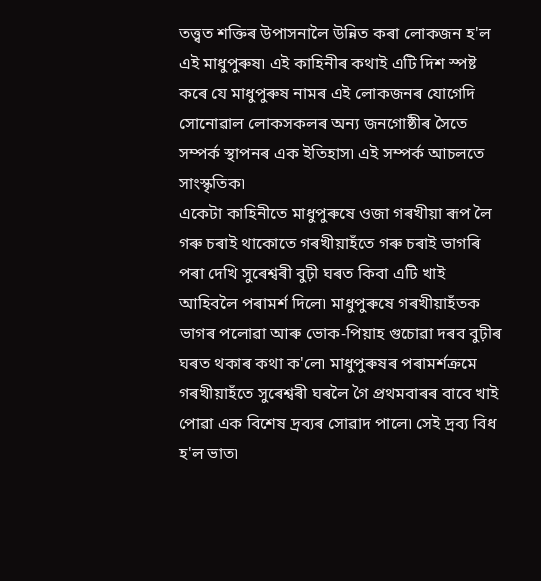তত্ত্বত শক্তিৰ উপাসনালৈ উন্নিত কৰা লোকজন হ'ল এই মাধুপুৰুষ৷ এই কাহিনীৰ কথাই এটি দিশ স্পষ্ট কৰে যে মাধুপুৰুষ নামৰ এই লোকজনৰ যোগেদি সোনোৱাল লোকসকলৰ অন্য জনগোষ্ঠীৰ সৈতে সম্পৰ্ক স্থাপনৰ এক ইতিহাস৷ এই সম্পৰ্ক আচলতে সাংস্কৃতিক৷
একেটা কাহিনীতে মাধুপুৰুষে ওজা গৰখীয়া ৰূপ লৈ গৰু চৰাই থাকোতে গৰখীয়াহঁতে গৰু চৰাই ভাগৰি পৰা দেখি সুৰেশ্বৰী বুঢ়ী ঘৰত কিবা এটি খাই আহিবলৈ পৰামৰ্শ দিলে৷ মাধুপুৰুষে গৰখীয়াহঁতক ভাগৰ পলোৱা আৰু ভোক-পিয়াহ গুচোৱা দৰব বুঢ়ীৰ ঘৰত থকাৰ কথা ক'লে৷ মাধুপুৰুষৰ পৰামৰ্শক্ৰমে গৰখীয়াহঁতে সুৰেশ্বৰী ঘৰলৈ গৈ প্ৰথমবাৰৰ বাবে খাই পোৱা এক বিশেষ দ্ৰব্যৰ সোৱাদ পালে৷ সেই দ্ৰব্য বিধ হ'ল ভাত৷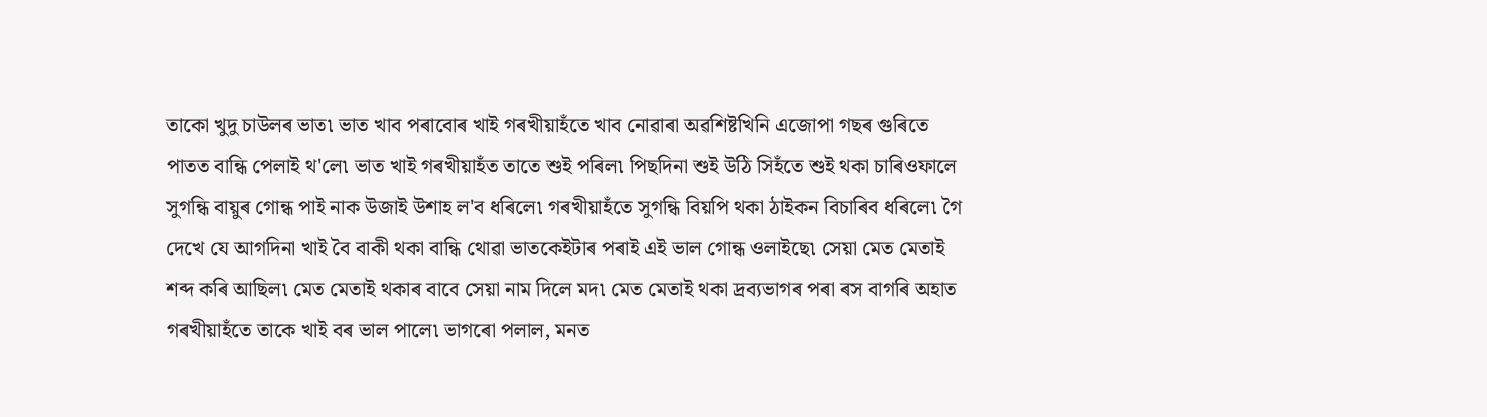তাকো খুদু চাউলৰ ভাত৷ ভাত খাব পৰাবোৰ খাই গৰখীয়াহঁতে খাব নোৱাৰা অৱশিষ্টখিনি এজোপা গছৰ গুৰিতে পাতত বান্ধি পেলাই থ'লে৷ ভাত খাই গৰখীয়াহঁত তাতে শুই পৰিল৷ পিছদিনা শুই উঠি সিহঁতে শুই থকা চাৰিওফালে সুগন্ধি বায়ুৰ গোন্ধ পাই নাক উজাই উশাহ ল'ব ধৰিলে৷ গৰখীয়াহঁতে সুগন্ধি বিয়পি থকা ঠাইকন বিচাৰিব ধৰিলে৷ গৈ দেখে যে আগদিনা খাই বৈ বাকী থকা বান্ধি থোৱা ভাতকেইটাৰ পৰাই এই ভাল গোন্ধ ওলাইছে৷ সেয়া মেত মেতাই শব্দ কৰি আছিল৷ মেত মেতাই থকাৰ বাবে সেয়া নাম দিলে মদ৷ মেত মেতাই থকা দ্ৰব্যভাগৰ পৰা ৰস বাগৰি অহাত গৰখীয়াহঁতে তাকে খাই বৰ ভাল পালে৷ ভাগৰো পলাল, মনত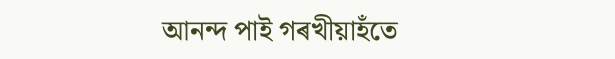আনন্দ পাই গৰখীয়াহঁতে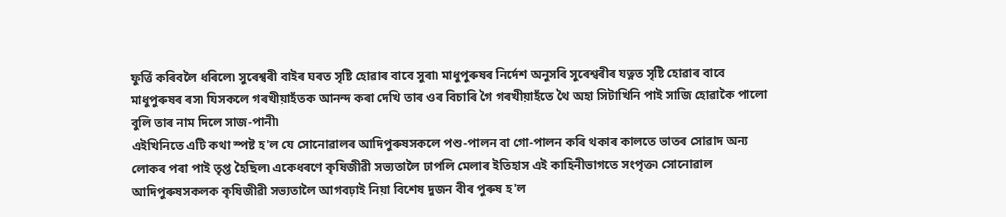ফুৰ্ত্তি কৰিবলৈ ধৰিলে৷ সুৰেশ্বৰী বাইৰ ঘৰত সৃষ্টি হোৱাৰ বাবে সুৰা৷ মাধুপুৰুষৰ নিৰ্দেশ অনুসৰি সুৰেশ্বৰীৰ যত্নত সৃষ্টি হোৱাৰ বাবে মাধুপুৰুষৰ ৰস৷ যিসকলে গৰখীয়াহঁতক আনন্দ কৰা দেখি তাৰ ওৰ বিচাৰি গৈ গৰখীয়াহঁতে থৈ অহা সিটাখিনি পাই সাজি হোৱাকৈ পালো বুলি তাৰ নাম দিলে সাজ-পানী৷
এইখিনিতে এটি কথা স্পষ্ট হ'ল যে সোনোৱালৰ আদিপুৰুষসকলে পশু-পালন বা গো-পালন কৰি থকাৰ কালতে ভাতৰ সোৱাদ অন্য লোকৰ পৰা পাই তৃপ্ত হৈছিল৷ একেধৰণে কৃষিজীৱী সভ্যতালৈ ঢাপলি মেলাৰ ইতিহাস এই কাহিনীভাগতে সংপৃক্ত৷ সোনোৱাল আদিপুৰুষসকলক কৃষিজীৱী সভ্যতালৈ আগবঢ়াই নিয়া বিশেষ দুজন বীৰ পুৰুষ হ'ল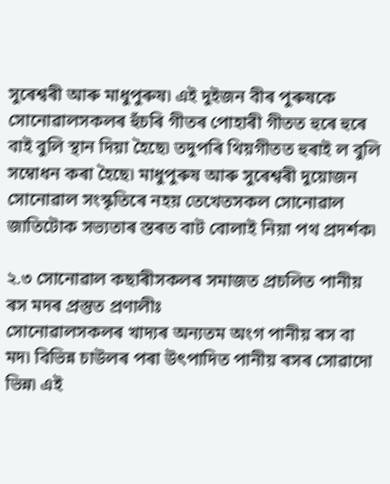সুৰেশ্বৰী আৰু মাধুপুৰুষ৷ এই দুইজন বীৰ পুৰুষকে সোনোৱালসকলৰ হুঁচৰি গীতৰ পোহাৰী গীতত হুৰে হুৰে বাই বুলি স্থান দিয়া হৈছে৷ তদুপৰি থিয়গীতত হুৰাই ল বুলি সম্বোধন কৰা হৈছে৷ মাধুপুৰুষ আৰু সুৰেশ্বৰী দুয়োজন সোনোৱাল সংস্কৃতিৰে নহয় তেখেতসকল সোনোৱাল জাতিটোক সভ্যতাৰ স্তৰত বাট বোলাই নিয়া পথ প্ৰদৰ্শক৷

২.৩ সোনোৱাল কছাৰীসকলৰ সমাজত প্ৰচলিত পানীয় ৰস মদৰ প্ৰস্তুত প্ৰণালীঃ
সোনোৱালসকলৰ খাদ্যৰ অন্যতম অংগ পানীয় ৰস বা মদ৷ বিভিন্ন চাউলৰ পৰা উৎপাদিত পানীয় ৰসৰ সোৱাদো ভিন্ন৷ এই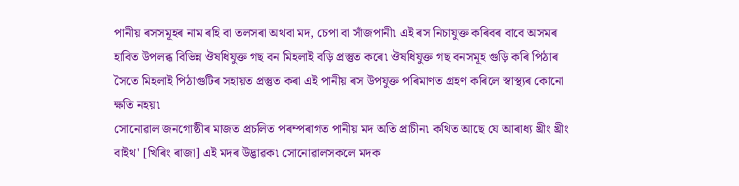পানীয় ৰসসমূহৰ নাম ৰহি বা তলসৰা অথবা মদ, চেপা বা সাঁজপানী৷ এই ৰস নিচাযুক্ত কৰিবৰ বাবে অসমৰ হাবিত উপলব্ধ বিভিন্ন ঔষধিযুক্ত গছ বন মিহলাই বড়ি প্ৰস্তুত কৰে৷ ঔষধিযুক্ত গছ বনসমূহ গুড়ি কৰি পিঠাৰ সৈতে মিহলাই পিঠাগুটিৰ সহায়ত প্ৰস্তুত কৰা এই পানীয় ৰস উপযুক্ত পৰিমাণত গ্ৰহণ কৰিলে স্বাস্থ্যৰ কোনো ক্ষতি নহয়৷
সোনোৱাল জনগোষ্ঠীৰ মাজত প্ৰচলিত পৰম্পৰাগত পানীয় মদ অতি প্ৰাচীন৷ কথিত আছে যে আৰাধ্য খ্ৰীং খ্ৰীং বাইথ' [খিৰিং ৰাজা] এই মদৰ উদ্ভাৱক৷ সোনোৱালসকলে মদক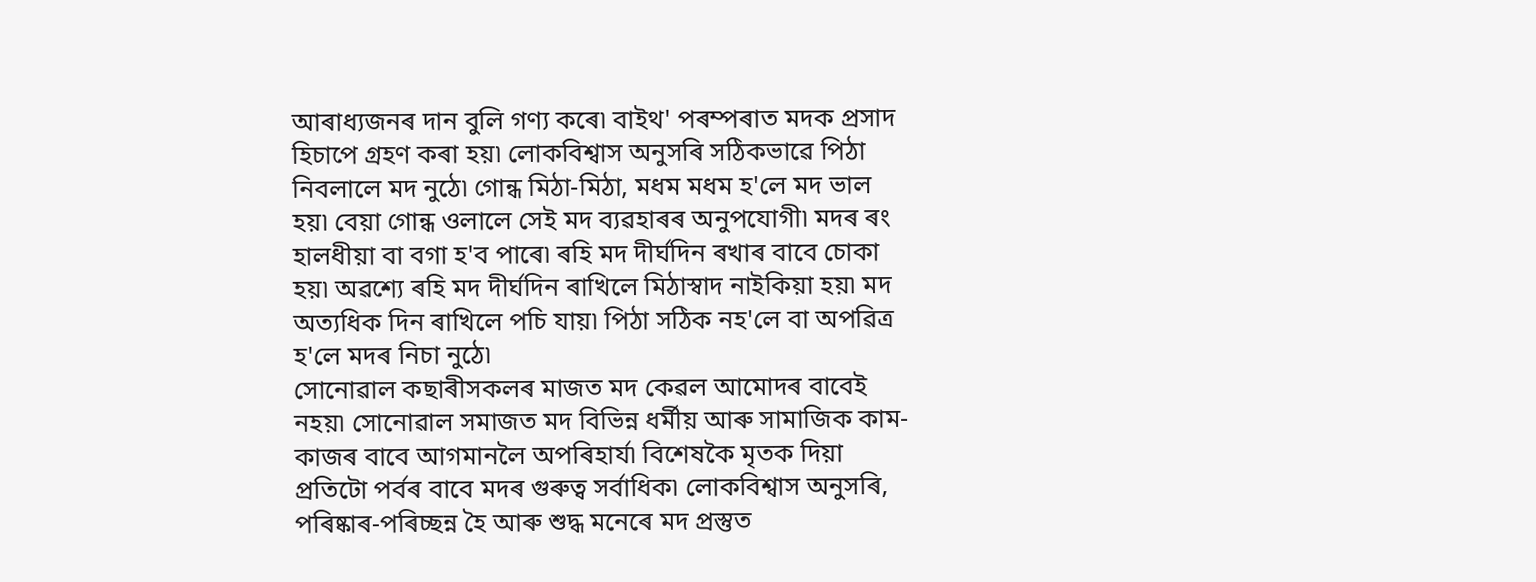আৰাধ্যজনৰ দান বুলি গণ্য কৰে৷ বাইথ' পৰম্পৰাত মদক প্ৰসাদ হিচাপে গ্ৰহণ কৰা হয়৷ লোকবিশ্বাস অনুসৰি সঠিকভাৱে পিঠা নিবলালে মদ নুঠে৷ গোন্ধ মিঠা-মিঠা, মধম মধম হ'লে মদ ভাল হয়৷ বেয়া গোন্ধ ওলালে সেই মদ ব্যৱহাৰৰ অনুপযোগী৷ মদৰ ৰং হালধীয়া বা বগা হ'ব পাৰে৷ ৰহি মদ দীৰ্ঘদিন ৰখাৰ বাবে চোকা হয়৷ অৱশ্যে ৰহি মদ দীৰ্ঘদিন ৰাখিলে মিঠাস্বাদ নাইকিয়া হয়৷ মদ অত্যধিক দিন ৰাখিলে পচি যায়৷ পিঠা সঠিক নহ'লে বা অপৱিত্ৰ হ'লে মদৰ নিচা নুঠে৷
সোনোৱাল কছাৰীসকলৰ মাজত মদ কেৱল আমোদৰ বাবেই নহয়৷ সোনোৱাল সমাজত মদ বিভিন্ন ধৰ্মীয় আৰু সামাজিক কাম-কাজৰ বাবে আগমানলৈ অপৰিহাৰ্য৷ বিশেষকৈ মৃতক দিয়া প্ৰতিটো পৰ্বৰ বাবে মদৰ গুৰুত্ব সৰ্বাধিক৷ লোকবিশ্বাস অনুসৰি, পৰিষ্কাৰ-পৰিচ্ছন্ন হৈ আৰু শুদ্ধ মনেৰে মদ প্ৰস্তুত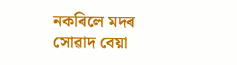নকৰিলে মদৰ সোৱাদ বেয়া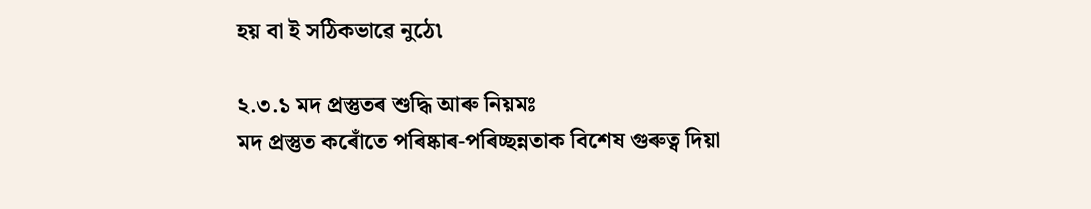হয় বা ই সঠিকভাৱে নুঠে৷

২.৩.১ মদ প্ৰস্তুতৰ শুদ্ধি আৰু নিয়মঃ
মদ প্ৰস্তুত কৰোঁতে পৰিষ্কাৰ-পৰিচ্ছন্নতাক বিশেষ গুৰুত্ব দিয়া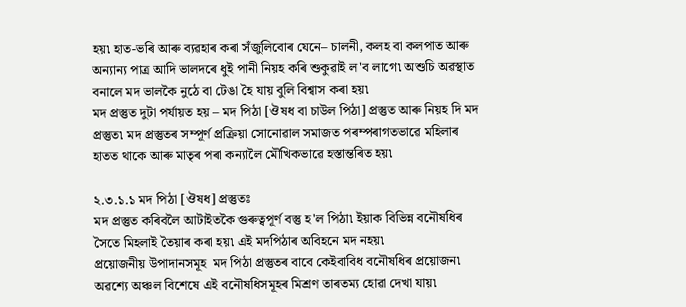হয়৷ হাত-ভৰি আৰু ব্যৱহাৰ কৰা সঁজুলিবোৰ যেনে– চালনী, কলহ বা কলপাত আৰু অন্যান্য পাত্ৰ আদি ভালদৰে ধুই পানী নিয়হ কৰি শুকুৱাই ল'ব লাগে৷ অশুচি অৱস্থাত বনালে মদ ভালকৈ নুঠে বা টেঙা হৈ যায় বুলি বিশ্বাস কৰা হয়৷
মদ প্ৰস্তুত দুটা পৰ্যায়ত হয় – মদ পিঠা [ঔষধ বা চাউল পিঠা] প্ৰস্তুত আৰু নিয়হ দি মদ প্ৰস্তুত৷ মদ প্ৰস্তুতৰ সম্পূৰ্ণ প্ৰক্ৰিয়া সোনোৱাল সমাজত পৰম্পৰাগতভাৱে মহিলাৰ হাতত থাকে আৰু মাতৃৰ পৰা কন্যালৈ মৌখিকভাৱে হস্তান্তৰিত হয়৷

২.৩.১.১ মদ পিঠা [ঔষধ] প্ৰস্তুতঃ
মদ প্ৰস্তুত কৰিবলৈ আটাইতকৈ গুৰুত্বপূৰ্ণ বস্তু হ'ল পিঠা৷ ইয়াক বিভিন্ন বনৌষধিৰ সৈতে মিহলাই তৈয়াৰ কৰা হয়৷ এই মদপিঠাৰ অবিহনে মদ নহয়৷
প্ৰয়োজনীয় উপাদানসমূহ  মদ পিঠা প্ৰস্তুতৰ বাবে কেইবাবিধ বনৌষধিৰ প্ৰয়োজন৷ অৱশ্যে অঞ্চল বিশেষে এই বনৌষধিসমূহৰ মিশ্ৰণ তাৰতম্য হোৱা দেখা যায়৷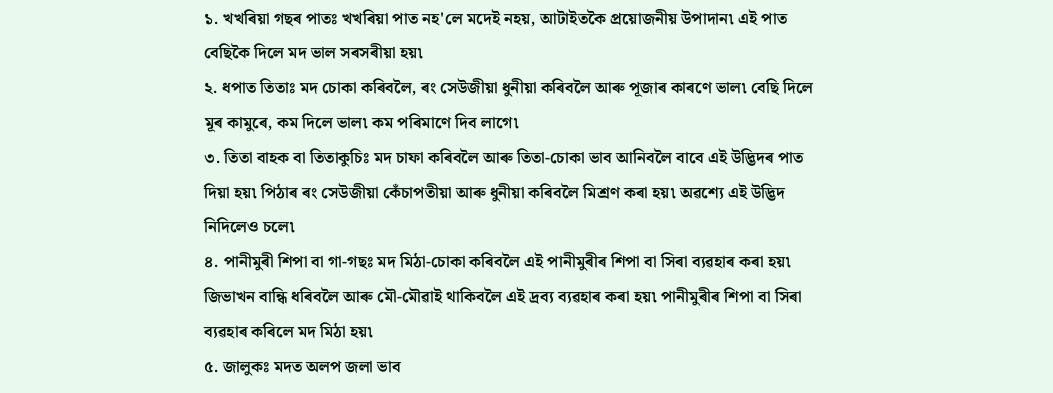১. খখৰিয়া গছৰ পাতঃ খখৰিয়া পাত নহ'লে মদেই নহয়, আটাইতকৈ প্ৰয়োজনীয় উপাদান৷ এই পাত বেছিকৈ দিলে মদ ভাল সৰসৰীয়া হয়৷
২. ধপাত তিতাঃ মদ চোকা কৰিবলৈ, ৰং সেউজীয়া ধুনীয়া কৰিবলৈ আৰু পূজাৰ কাৰণে ভাল৷ বেছি দিলে মূৰ কামুৰে, কম দিলে ভাল৷ কম পৰিমাণে দিব লাগে৷
৩. তিতা বাহক বা তিতাকুচিঃ মদ চাফা কৰিবলৈ আৰু তিতা-চোকা ভাব আনিবলৈ বাবে এই উদ্ভিদৰ পাত দিয়া হয়৷ পিঠাৰ ৰং সেউজীয়া কেঁচাপতীয়া আৰু ধুনীয়া কৰিবলৈ মিশ্ৰণ কৰা হয়৷ অৱশ্যে এই উদ্ভিদ নিদিলেও চলে৷
৪. পানীমুৰী শিপা বা গা-গছঃ মদ মিঠা-চোকা কৰিবলৈ এই পানীমুৰীৰ শিপা বা সিৰা ব্যৱহাৰ কৰা হয়৷ জিভাখন বান্ধি ধৰিবলৈ আৰু মৌ-মৌৱাই থাকিবলৈ এই দ্ৰব্য ব্যৱহাৰ কৰা হয়৷ পানীমুৰীৰ শিপা বা সিৰা ব্যৱহাৰ কৰিলে মদ মিঠা হয়৷
৫. জালুকঃ মদত অলপ জলা ভাব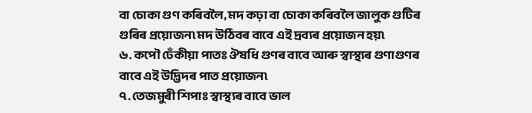বা চোকা গুণ কৰিবলৈ, মদ কঢ়া বা চোকা কৰিবলৈ জালুক গুটিৰ গুৰিৰ প্ৰয়োজন৷ মদ উঠিবৰ বাবে এই দ্ৰব্যৰ প্ৰয়োজন হয়৷
৬. কপৌ ঢেঁকীয়া পাতঃ ঔষধি গুণৰ বাবে আৰু স্বাস্থ্যৰ গুণাগুণৰ বাবে এই উদ্ভিদৰ পাত প্ৰয়োজন৷
৭. তেজমুৰী শিপাঃ স্বাস্থ্যৰ বাবে ভাল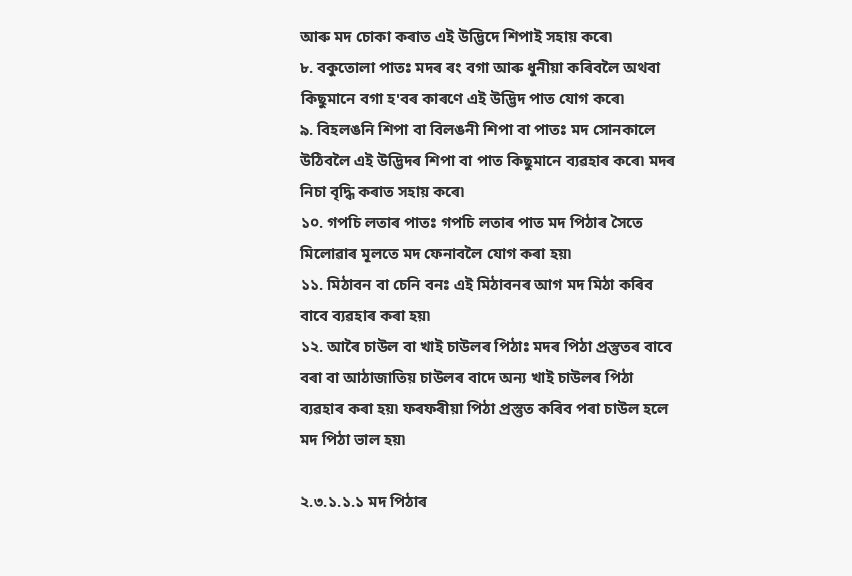আৰু মদ চোকা কৰাত এই উদ্ভিদে শিপাই সহায় কৰে৷
৮. বকুতোলা পাতঃ মদৰ ৰং বগা আৰু ধুনীয়া কৰিবলৈ অথবা কিছুমানে বগা হ'বৰ কাৰণে এই উদ্ভিদ পাত যোগ কৰে৷
৯. বিহলঙনি শিপা বা বিলঙনী শিপা বা পাতঃ মদ সোনকালে উঠিবলৈ এই উদ্ভিদৰ শিপা বা পাত কিছুমানে ব্যৱহাৰ কৰে৷ মদৰ নিচা বৃদ্ধি কৰাত সহায় কৰে৷
১০. গপচি লতাৰ পাতঃ গপচি লতাৰ পাত মদ পিঠাৰ সৈতে মিলোৱাৰ মূলতে মদ ফেনাবলৈ যোগ কৰা হয়৷
১১. মিঠাবন বা চেনি বনঃ এই মিঠাবনৰ আগ মদ মিঠা কৰিব বাবে ব্যৱহাৰ কৰা হয়৷
১২. আৰৈ চাউল বা খাই চাউলৰ পিঠাঃ মদৰ পিঠা প্ৰস্তুতৰ বাবে বৰা বা আঠাজাতিয় চাউলৰ বাদে অন্য খাই চাউলৰ পিঠা ব্যৱহাৰ কৰা হয়৷ ফৰফৰীয়া পিঠা প্ৰস্তুত কৰিব পৰা চাউল হলে মদ পিঠা ভাল হয়৷

২.৩.১.১.১ মদ পিঠাৰ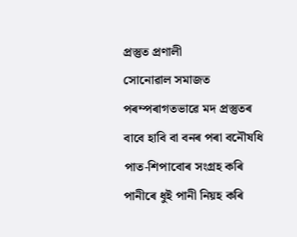প্ৰস্তুত প্ৰণালী
সোনোৱাল সমাজত পৰম্পৰাগতভাৱে মদ প্ৰস্তুতৰ বাবে হাবি বা বনৰ পৰা বনৌষধি পাত-শিপাবোৰ সংগ্ৰহ কৰি পানীৰে ধুই পানী নিয়হ কৰি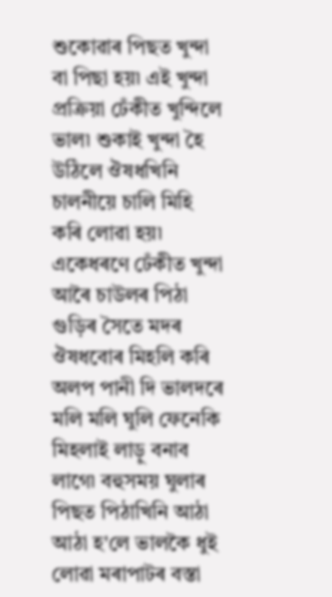শুকোৱাৰ পিছত খুন্দা বা পিছা হয়৷ এই খুন্দা প্ৰক্ৰিয়া ঢেঁকীত খুন্দিলে ভাল৷ শুকাই খুন্দা হৈ উঠিলে ঔষধখিনি চালনীয়ে চালি মিহি কৰি লোৱা হয়৷ একেধৰণে ঢেঁকীত খুন্দা আৰৈ চাউলৰ পিঠা গুড়িৰ সৈতে মদৰ ঔষধবোৰ মিহলি কৰি অলপ পানী দি ভালদৰে মলি মলি ঘুলি ফেনেকি মিহলাই লাড়ু বনাব লাগে৷ বহুসময় ঘুলাৰ পিছত পিঠাখিনি আঠা আঠা হ'লে ভালকৈ ধুই লোৱা মৰাপাটৰ বস্তা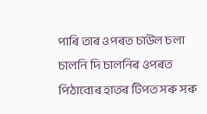পাৰি তাৰ ওপৰত চাউল চলা চালনি দি চালনিৰ ওপৰত পিঠাবোৰ হাতৰ টিপত সৰু সৰু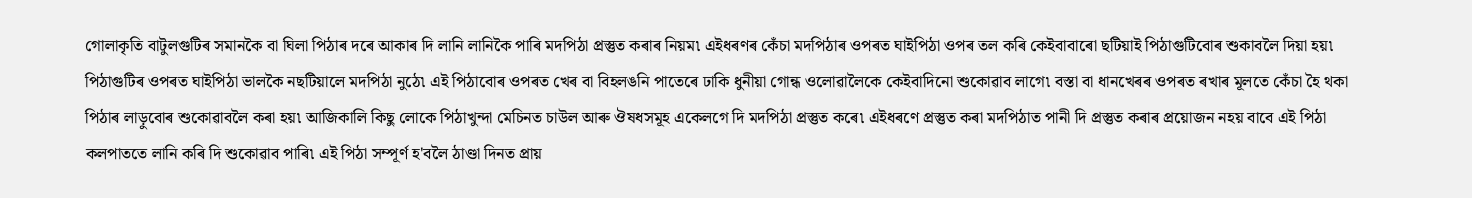গোলাকৃতি বাটুলগুটিৰ সমানকৈ বা ঘিলা পিঠাৰ দৰে আকাৰ দি লানি লানিকৈ পাৰি মদপিঠা প্ৰস্তুত কৰাৰ নিয়ম৷ এইধৰণৰ কেঁচা মদপিঠাৰ ওপৰত ঘাইপিঠা ওপৰ তল কৰি কেইবাবাৰো ছটিয়াই পিঠাগুটিবোৰ শুকাবলৈ দিয়া হয়৷ পিঠাগুটিৰ ওপৰত ঘাইপিঠা ভালকৈ নছটিয়ালে মদপিঠা নুঠে৷ এই পিঠাবোৰ ওপৰত খেৰ বা বিহলঙনি পাতেৰে ঢাকি ধুনীয়া গোন্ধ ওলোৱালৈকে কেইবাদিনো শুকোৱাব লাগে৷ বস্তা বা ধানখেৰৰ ওপৰত ৰখাৰ মূলতে কেঁচা হৈ থকা পিঠাৰ লাড়ুবোৰ শুকোৱাবলৈ কৰা হয়৷ আজিকালি কিছু লোকে পিঠাখুন্দা মেচিনত চাউল আৰু ঔষধসমূহ একেলগে দি মদপিঠা প্ৰস্তুত কৰে৷ এইধৰণে প্ৰস্তুত কৰা মদপিঠাত পানী দি প্ৰস্তুত কৰাৰ প্ৰয়োজন নহয় বাবে এই পিঠা কলপাততে লানি কৰি দি শুকোৱাব পাৰি৷ এই পিঠা সম্পূৰ্ণ হ'বলৈ ঠাণ্ডা দিনত প্ৰায়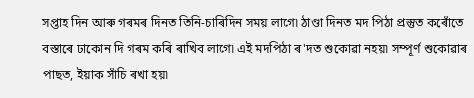সপ্তাহ দিন আৰু গৰমৰ দিনত তিনি-চাৰিদিন সময় লাগে৷ ঠাণ্ডা দিনত মদ পিঠা প্ৰস্তুত কৰোঁতে বস্তাৰে ঢাকোন দি গৰম কৰি ৰাখিব লাগে৷ এই মদপিঠা ৰ'দত শুকোৱা নহয়৷ সম্পূৰ্ণ শুকোৱাৰ পাছত, ইয়াক সাঁচি ৰখা হয়৷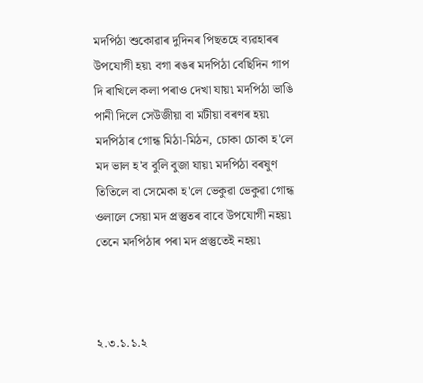মদপিঠা শুকোৱাৰ দুদিনৰ পিছতহে ব্যৱহাৰৰ উপযোগী হয়৷ বগা ৰঙৰ মদপিঠা বেছিদিন গাপ দি ৰাখিলে কলা পৰাও দেখা যায়৷ মদপিঠা ভাঙি পানী দিলে সেউজীয়া বা মটীয়া বৰণৰ হয়৷ মদপিঠাৰ গোন্ধ মিঠা-মিঠন, চোকা চোকা হ'লে মদ ভাল হ'ব বুলি বুজা যায়৷ মদপিঠা বৰষুণ তিতিলে বা সেমেকা হ'লে ভেকুৱা ভেকুৱা গোন্ধ ওলালে সেয়া মদ প্ৰস্তুতৰ বাবে উপযোগী নহয়৷ তেনে মদপিঠাৰ পৰা মদ প্ৰস্তুতেই নহয়৷



২.৩.১.১.২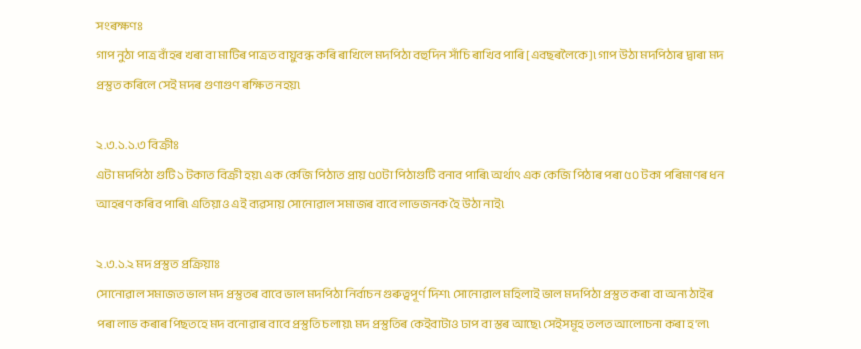সংৰক্ষণঃ
গাপ নুঠা পাত্ৰ বাঁহৰ খৰা বা মাটিৰ পাত্ৰত বায়ুবন্ধ কৰি ৰাখিলে মদপিঠা বহুদিন সাঁচি ৰাখিব পাৰি [এবছৰলৈকে]৷ গাপ উঠা মদপিঠাৰ দ্বাৰা মদ প্ৰস্তুত কৰিলে সেই মদৰ গুণাগুণ ৰক্ষিত নহয়৷

২.৩.১.১.৩ বিক্ৰীঃ
এটা মদপিঠা গুটি ১ টকাত বিক্ৰী হয়৷ এক কেজি পিঠাত প্ৰায় ৫০টা পিঠাগুটি বনাব পাৰি৷ অৰ্থাৎ এক কেজি পিঠাৰ পৰা ৫০ টকা পৰিমাণৰ ধন আহৰণ কৰিব পাৰি৷ এতিয়াও এই ব্যৱসায় সোনোৱাল সমাজৰ বাবে লাভজনক হৈ উঠা নাই৷

২.৩.১.২ মদ প্ৰস্তুত প্ৰক্ৰিয়াঃ
সোনোৱাল সমাজত ভাল মদ প্ৰস্তুতৰ বাবে ভাল মদপিঠা নিৰ্বাচন গুৰুত্বপূৰ্ণ দিশ৷ সোনোৱাল মহিলাই ভাল মদপিঠা প্ৰস্তুত কৰা বা অন্য ঠাইৰ পৰা লাভ কৰাৰ পিছতহে মদ বনোৱাৰ বাবে প্ৰস্তুতি চলায়৷ মদ প্ৰস্তুতিৰ কেইবাটাও ঢাপ বা স্তৰ আছে৷ সেইসমূহ তলত আলোচনা কৰা হ'ল৷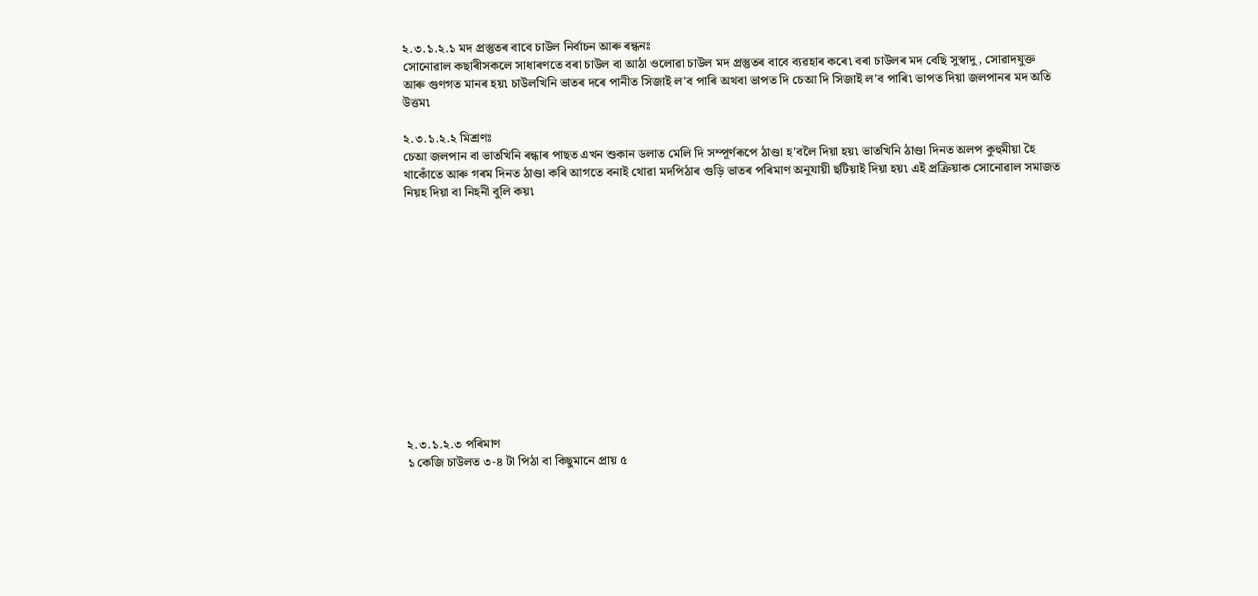২.৩.১.২.১ মদ প্ৰস্তুতৰ বাবে চাউল নিৰ্বাচন আৰু ৰন্ধনঃ
সোনোৱাল কছাৰীসকলে সাধাৰণতে বৰা চাউল বা আঠা ওলোৱা চাউল মদ প্ৰস্তুতৰ বাবে ব্যৱহাৰ কৰে৷ বৰা চাউলৰ মদ বেছি সুস্বাদু, সোৱাদযুক্ত আৰু গুণগত মানৰ হয়৷ চাউলখিনি ভাতৰ দৰে পানীত সিজাই ল'ব পাৰি অথবা ভাপত দি চেআ দি সিজাই ল'ব পাৰি৷ ভাপত দিয়া জলপানৰ মদ অতি উত্তম৷

২.৩.১.২.২ মিশ্ৰণঃ
চেআ জলপান বা ভাতখিনি ৰন্ধাৰ পাছত এখন শুকান ডলাত মেলি দি সম্পূৰ্ণৰূপে ঠাণ্ডা হ'বলৈ দিয়া হয়৷ ভাতখিনি ঠাণ্ডা দিনত অলপ কুহুমীয়া হৈ থাকোঁতে আৰু গৰম দিনত ঠাণ্ডা কৰি আগতে বনাই থোৱা মদপিঠাৰ গুড়ি ভাতৰ পৰিমাণ অনুযায়ী ছটিয়াই দিয়া হয়৷ এই প্ৰক্ৰিয়াক সোনোৱাল সমাজত নিয়হ দিয়া বা নিহনী বুলি কয়৷













২.৩.১.২.৩ পৰিমাণ
১ কেজি চাউলত ৩-৪ টা পিঠা বা কিছুমানে প্ৰায় ৫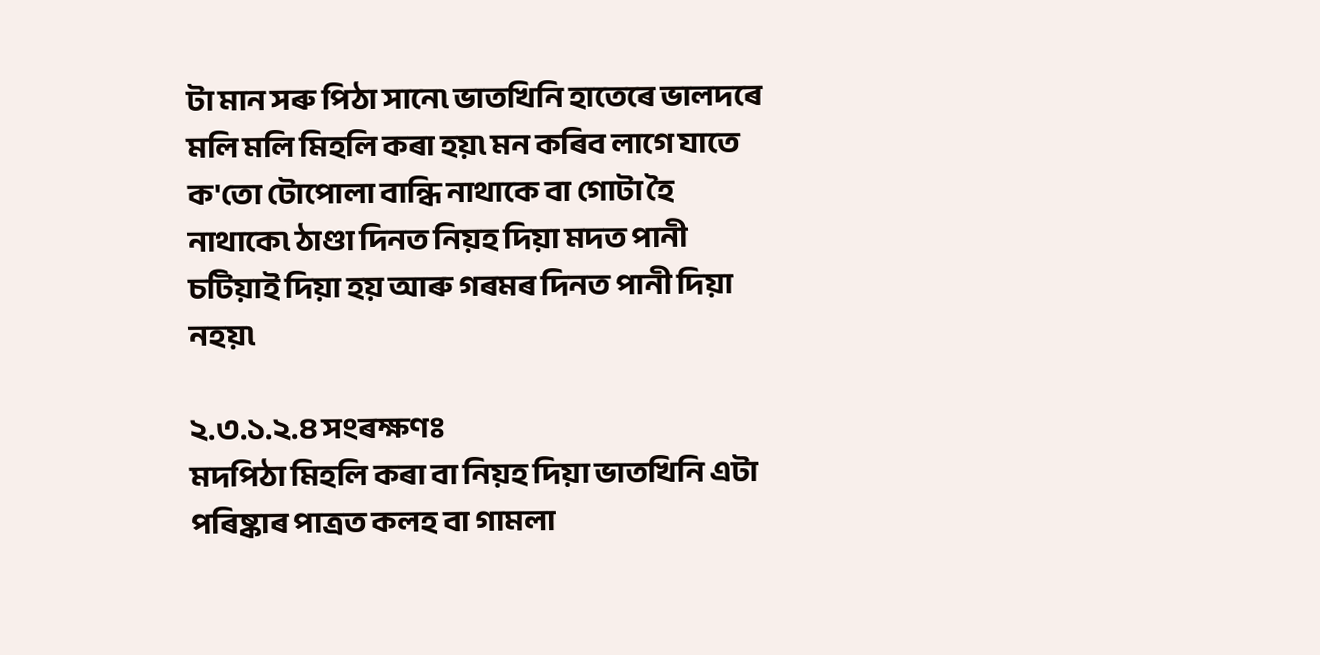টা মান সৰু পিঠা সানে৷ ভাতখিনি হাতেৰে ভালদৰে মলি মলি মিহলি কৰা হয়৷ মন কৰিব লাগে যাতে ক'তো টোপোলা বান্ধি নাথাকে বা গোটা হৈ নাথাকে৷ ঠাণ্ডা দিনত নিয়হ দিয়া মদত পানী চটিয়াই দিয়া হয় আৰু গৰমৰ দিনত পানী দিয়া নহয়৷

২.৩.১.২.৪ সংৰক্ষণঃ
মদপিঠা মিহলি কৰা বা নিয়হ দিয়া ভাতখিনি এটা পৰিষ্কাৰ পাত্ৰত কলহ বা গামলা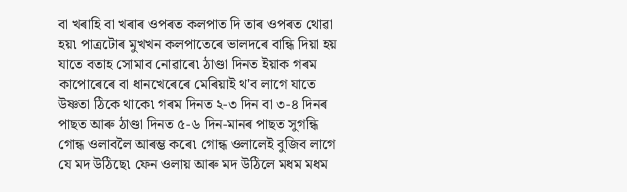বা খৰাহি বা খৰাৰ ওপৰত কলপাত দি তাৰ ওপৰত থোৱা হয়৷ পাত্ৰটোৰ মুখখন কলপাতেৰে ভালদৰে বান্ধি দিয়া হয় যাতে বতাহ সোমাব নোৱাৰে৷ ঠাণ্ডা দিনত ইয়াক গৰম কাপোৰেৰে বা ধানখেৰেৰে মেৰিয়াই থ'ব লাগে যাতে উষ্ণতা ঠিকে থাকে৷ গৰম দিনত ২-৩ দিন বা ৩-৪ দিনৰ পাছত আৰু ঠাণ্ডা দিনত ৫-৬ দিন-মানৰ পাছত সুগন্ধি গোন্ধ ওলাবলৈ আৰম্ভ কৰে৷ গোন্ধ ওলালেই বুজিব লাগে যে মদ উঠিছে৷ ফেন ওলায় আৰু মদ উঠিলে মধম মধম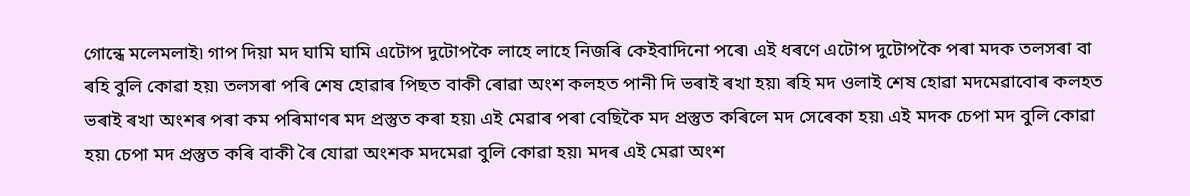গোন্ধে মলেমলাই৷ গাপ দিয়া মদ ঘামি ঘামি এটোপ দুটোপকৈ লাহে লাহে নিজৰি কেইবাদিনো পৰে৷ এই ধৰণে এটোপ দুটোপকৈ পৰা মদক তলসৰা বা ৰহি বুলি কোৱা হয়৷ তলসৰা পৰি শেষ হোৱাৰ পিছত বাকী ৰোৱা অংশ কলহত পানী দি ভৰাই ৰখা হয়৷ ৰহি মদ ওলাই শেষ হোৱা মদমেৱাবোৰ কলহত ভৰাই ৰখা অংশৰ পৰা কম পৰিমাণৰ মদ প্ৰস্তুত কৰা হয়৷ এই মেৱাৰ পৰা বেছিকৈ মদ প্ৰস্তুত কৰিলে মদ সেৰেকা হয়৷ এই মদক চেপা মদ বুলি কোৱা হয়৷ চেপা মদ প্ৰস্তুত কৰি বাকী ৰৈ যোৱা অংশক মদমেৱা বুলি কোৱা হয়৷ মদৰ এই মেৱা অংশ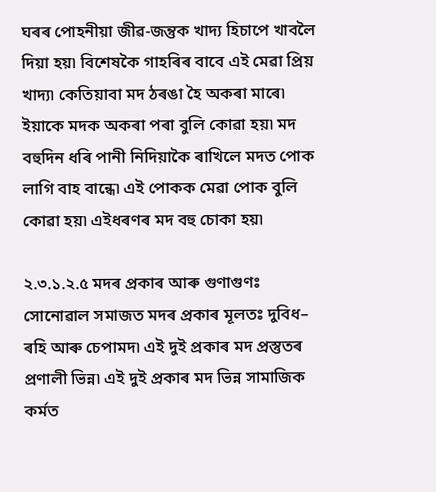ঘৰৰ পোহনীয়া জীৱ-জন্তুক খাদ্য হিচাপে খাবলৈ দিয়া হয়৷ বিশেষকৈ গাহৰিৰ বাবে এই মেৱা প্ৰিয় খাদ্য৷ কেতিয়াবা মদ ঠৰঙা হৈ অকৰা মাৰে৷ ইয়াকে মদক অকৰা পৰা বুলি কোৱা হয়৷ মদ বহুদিন ধৰি পানী নিদিয়াকৈ ৰাখিলে মদত পোক লাগি বাহ বান্ধে৷ এই পোকক মেৱা পোক বুলি কোৱা হয়৷ এইধৰণৰ মদ বহু চোকা হয়৷

২.৩.১.২.৫ মদৰ প্ৰকাৰ আৰু গুণাগুণঃ
সোনোৱাল সমাজত মদৰ প্ৰকাৰ মূলতঃ দুবিধ– ৰহি আৰু চেপামদ৷ এই দুই প্ৰকাৰ মদ প্ৰস্তুতৰ প্ৰণালী ভিন্ন৷ এই দুই প্ৰকাৰ মদ ভিন্ন সামাজিক কৰ্মত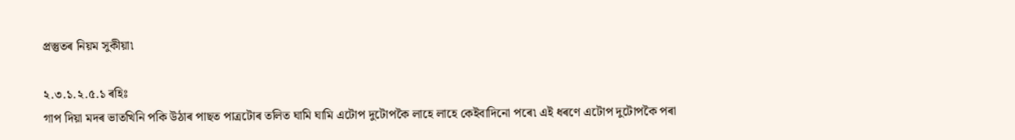প্ৰস্তুতৰ নিয়ম সুকীয়া৷

২.৩.১.২.৫.১ ৰহিঃ
গাপ দিয়া মদৰ ভাতখিনি পকি উঠাৰ পাছত পাত্ৰটোৰ তলিত ঘামি ঘামি এটোপ দুটোপকৈ লাহে লাহে কেইবাদিনো পৰে৷ এই ধৰণে এটোপ দুটোপকৈ পৰা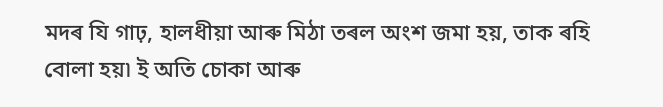মদৰ যি গাঢ়, হালধীয়া আৰু মিঠা তৰল অংশ জমা হয়, তাক ৰহি বোলা হয়৷ ই অতি চোকা আৰু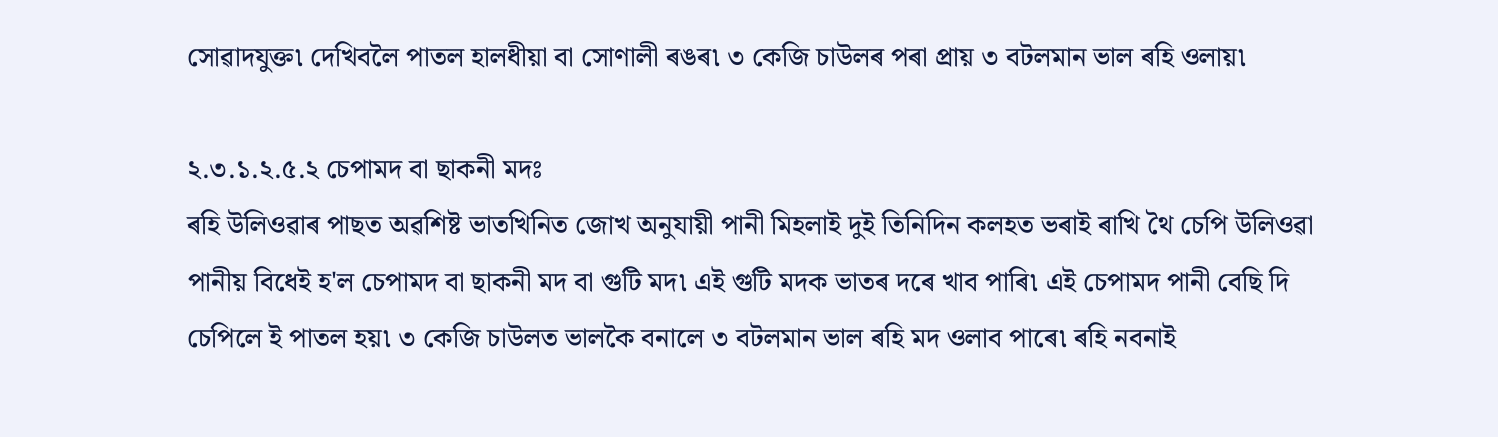সোৱাদযুক্ত৷ দেখিবলৈ পাতল হালধীয়া বা সোণালী ৰঙৰ৷ ৩ কেজি চাউলৰ পৰা প্ৰায় ৩ বটলমান ভাল ৰহি ওলায়৷

২.৩.১.২.৫.২ চেপামদ বা ছাকনী মদঃ
ৰহি উলিওৱাৰ পাছত অৱশিষ্ট ভাতখিনিত জোখ অনুযায়ী পানী মিহলাই দুই তিনিদিন কলহত ভৰাই ৰাখি থৈ চেপি উলিওৱা পানীয় বিধেই হ'ল চেপামদ বা ছাকনী মদ বা গুটি মদ৷ এই গুটি মদক ভাতৰ দৰে খাব পাৰি৷ এই চেপামদ পানী বেছি দি চেপিলে ই পাতল হয়৷ ৩ কেজি চাউলত ভালকৈ বনালে ৩ বটলমান ভাল ৰহি মদ ওলাব পাৰে৷ ৰহি নবনাই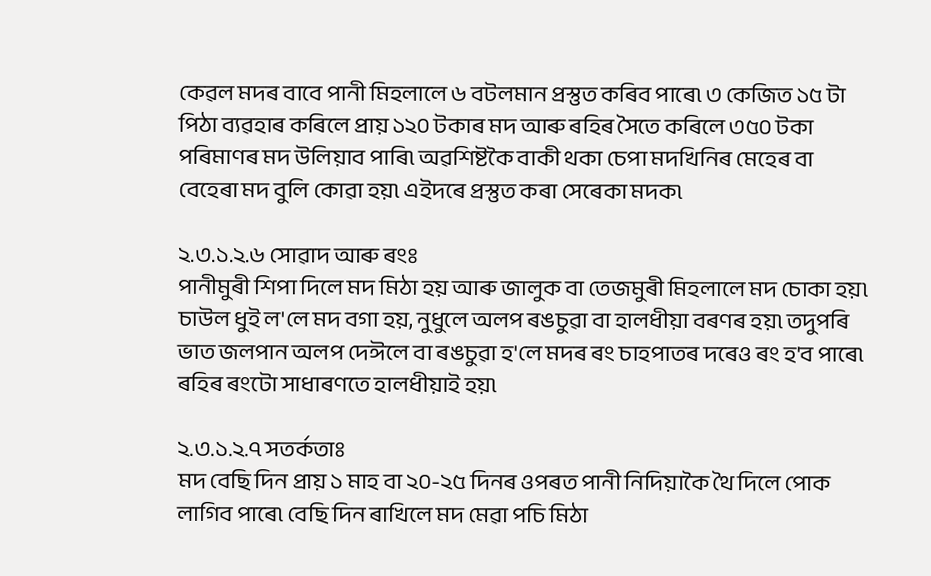কেৱল মদৰ বাবে পানী মিহলালে ৬ বটলমান প্ৰস্তুত কৰিব পাৰে৷ ৩ কেজিত ১৫ টা পিঠা ব্যৱহাৰ কৰিলে প্ৰায় ১২০ টকাৰ মদ আৰু ৰহিৰ সৈতে কৰিলে ৩৫০ টকা পৰিমাণৰ মদ উলিয়াব পাৰি৷ অৱশিষ্টকৈ বাকী থকা চেপা মদখিনিৰ মেহেৰ বা বেহেৰা মদ বুলি কোৱা হয়৷ এইদৰে প্ৰস্তুত কৰা সেৰেকা মদক৷

২.৩.১.২.৬ সোৱাদ আৰু ৰংঃ
পানীমুৰী শিপা দিলে মদ মিঠা হয় আৰু জালুক বা তেজমুৰী মিহলালে মদ চোকা হয়৷ চাউল ধুই ল'লে মদ বগা হয়, নুধুলে অলপ ৰঙচুৱা বা হালধীয়া বৰণৰ হয়৷ তদুপৰি ভাত জলপান অলপ দেঈলে বা ৰঙচুৱা হ'লে মদৰ ৰং চাহপাতৰ দৰেও ৰং হ'ব পাৰে৷ ৰহিৰ ৰংটো সাধাৰণতে হালধীয়াই হয়৷

২.৩.১.২.৭ সতৰ্কতাঃ
মদ বেছি দিন প্ৰায় ১ মাহ বা ২০-২৫ দিনৰ ওপৰত পানী নিদিয়াকৈ থৈ দিলে পোক লাগিব পাৰে৷ বেছি দিন ৰাখিলে মদ মেৱা পচি মিঠা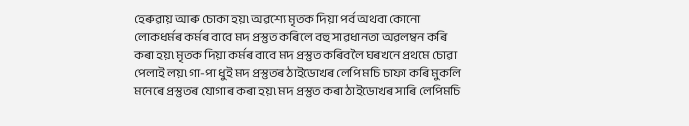হেৰুৱায় আৰু চোকা হয়৷ অৱশ্যে মৃতক দিয়া পৰ্ব অথবা কোনো লোকধৰ্মৰ কৰ্মৰ বাবে মদ প্ৰস্তুত কৰিলে বহু সাৱধানতা অৱলম্বন কৰি কৰা হয়৷ মৃতক দিয়া কৰ্মৰ বাবে মদ প্ৰস্তুত কৰিবলৈ ঘৰখনে প্ৰথমে চোৱা পেলাই লয়৷ গা-পা ধুই মদ প্ৰস্তুতৰ ঠাইডোখৰ লেপি মচি চাফা কৰি মুকলি মনেৰে প্ৰস্তুতৰ যোগাৰ কৰা হয়৷ মদ প্ৰস্তুত কৰা ঠাইডোখৰ সাৰি লেপিমচি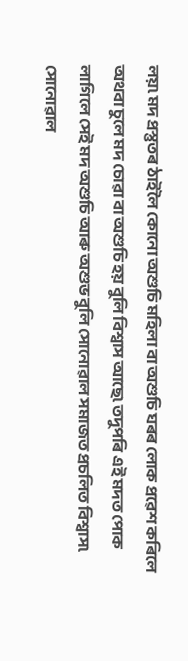লয়৷ মদ প্ৰস্তুতৰ ঠাইলৈ কোনো অশুচি মহিলা বা অশুচি ঘৰৰ লোক প্ৰৱেশ কৰিলে অথবা চুলে মদ চোৱা বা অশুচি হয় বুলি বিশ্বাস আছে৷ তদুপৰি এই মদত পোক লাগিলে সেই মদ অশুচি আৰু অশুভ বুলি সোনোৱাল সমাজত প্ৰচলিত বিশ্বাস৷ সোনোৱাল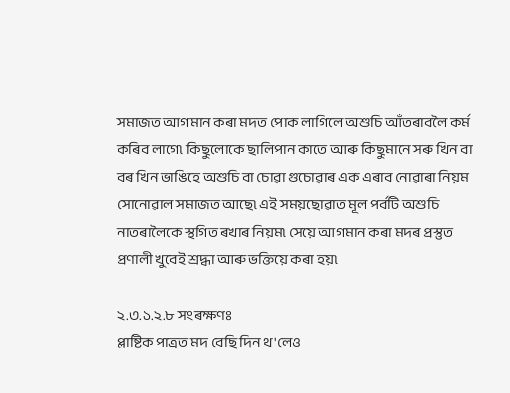সমাজত আগমান কৰা মদত পোক লাগিলে অশুচি আঁতৰাবলৈ কৰ্ম কৰিব লাগে৷ কিছুলোকে ছালিপান কাতে আৰু কিছুমানে সৰু খিন বা বৰ খিন ভাঙিহে অশুচি বা চোৱা গুচোৱাৰ এক এৰাব নোৱাৰা নিয়ম সোনোৱাল সমাজত আছে৷ এই সময়ছোৱাত মূল পৰ্বটি অশুচি নাতৰালৈকে স্থগিত ৰখাৰ নিয়ম৷ সেয়ে আগমান কৰা মদৰ প্ৰস্তুত প্ৰণালী খুবেই শ্ৰদ্ধা আৰু ভক্তিয়ে কৰা হয়৷

২.৩.১.২.৮ সংৰক্ষণঃ
প্লাষ্টিক পাত্ৰত মদ বেছি দিন থ'লেও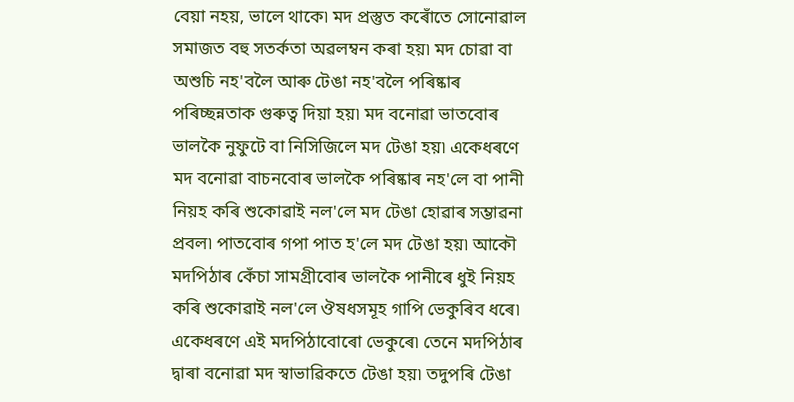বেয়া নহয়, ভালে থাকে৷ মদ প্ৰস্তুত কৰোঁতে সোনোৱাল সমাজত বহু সতৰ্কতা অৱলম্বন কৰা হয়৷ মদ চোৱা বা অশুচি নহ'বলৈ আৰু টেঙা নহ'বলৈ পৰিষ্কাৰ পৰিচ্ছন্নতাক গুৰুত্ব দিয়া হয়৷ মদ বনোৱা ভাতবোৰ ভালকৈ নুফুটে বা নিসিজিলে মদ টেঙা হয়৷ একেধৰণে মদ বনোৱা বাচনবোৰ ভালকৈ পৰিষ্কাৰ নহ'লে বা পানী নিয়হ কৰি শুকোৱাই নল'লে মদ টেঙা হোৱাৰ সম্ভাৱনা প্ৰবল৷ পাতবোৰ গপা পাত হ'লে মদ টেঙা হয়৷ আকৌ মদপিঠাৰ কেঁচা সামগ্ৰীবোৰ ভালকৈ পানীৰে ধুই নিয়হ কৰি শুকোৱাই নল'লে ঔষধসমূহ গাপি ভেকুৰিব ধৰে৷ একেধৰণে এই মদপিঠাবোৰো ভেকুৰে৷ তেনে মদপিঠাৰ দ্বাৰা বনোৱা মদ স্বাভাৱিকতে টেঙা হয়৷ তদুপৰি টেঙা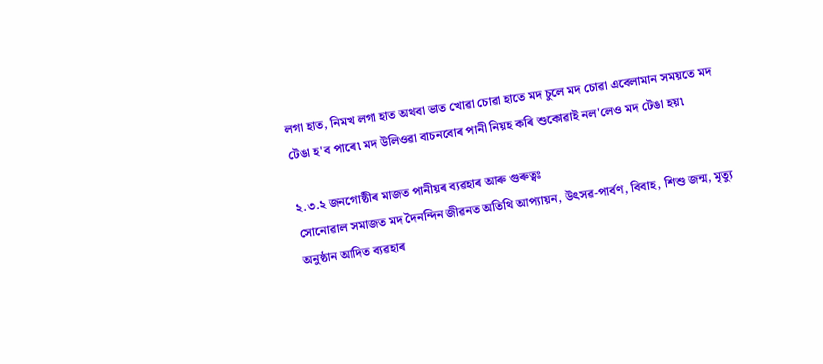লগা হাত, নিমখ লগা হাত অথবা ভাত খোৱা চোৱা হাতে মদ চুলে মদ চোৱা এবেলামান সময়তে মদ টেঙা হ'ব পাৰে৷ মদ উলিওৱা বাচনবোৰ পানী নিয়হ কৰি শুকোৱাই নল'লেও মদ টেঙা হয়৷

২.৩.২ জনগোষ্ঠীৰ মাজত পানীয়ৰ ব্যৱহাৰ আৰু গুৰুত্বঃ
সোনোৱাল সমাজত মদ দৈনন্দিন জীৱনত অতিথি আপ্যায়ন, উৎসৱ-পাৰ্বণ, বিবাহ, শিশু জন্ম, মৃত্যু অনুষ্ঠান আদিত ব্যৱহাৰ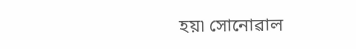হয়৷ সোনোৱাল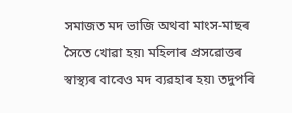সমাজত মদ ভাজি অথবা মাংস-মাছৰ সৈতে খোৱা হয়৷ মহিলাৰ প্ৰসৱোত্তৰ স্বাস্থ্যৰ বাবেও মদ ব্যৱহাৰ হয়৷ তদুপৰি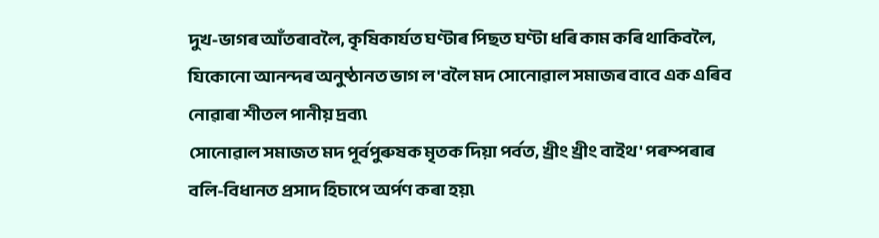দুখ-ভাগৰ আঁতৰাবলৈ, কৃষিকাৰ্যত ঘণ্টাৰ পিছত ঘণ্টা ধৰি কাম কৰি থাকিবলৈ, যিকোনো আনন্দৰ অনুষ্ঠানত ভাগ ল'বলৈ মদ সোনোৱাল সমাজৰ বাবে এক এৰিব নোৱাৰা শীতল পানীয় দ্ৰব্য৷
সোনোৱাল সমাজত মদ পূৰ্বপুৰুষক মৃতক দিয়া পৰ্বত, খ্ৰীং খ্ৰীং বাইথ' পৰম্পৰাৰ বলি-বিধানত প্ৰসাদ হিচাপে অৰ্পণ কৰা হয়৷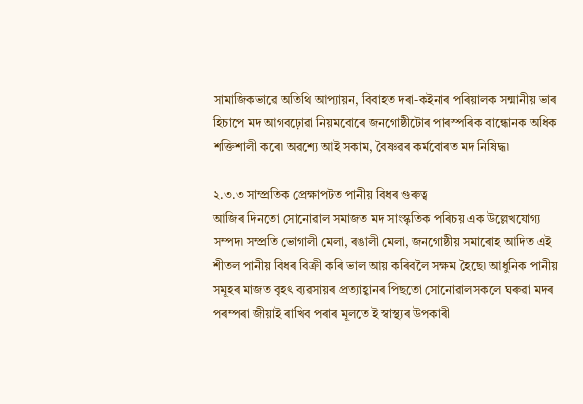সামাজিকভাৱে অতিথি আপ্যায়ন, বিবাহত দৰা-কইনাৰ পৰিয়ালক সন্মানীয় ভাৰ হিচাপে মদ আগবঢ়োৱা নিয়মবোৰে জনগোষ্ঠীটোৰ পাৰস্পৰিক বান্ধোনক অধিক শক্তিশালী কৰে৷ অৱশ্যে আই সকাম, বৈষ্ণৱৰ কৰ্মবোৰত মদ নিষিদ্ধ৷

২.৩.৩ সাম্প্ৰতিক প্ৰেক্ষাপটত পানীয় বিধৰ গুৰুত্ব
আজিৰ দিনতো সোনোৱাল সমাজত মদ সাংস্কৃতিক পৰিচয় এক উল্লেখযোগ্য সম্পদ৷ সম্প্ৰতি ভোগালী মেলা, ৰঙালী মেলা, জনগোষ্ঠীয় সমাৰোহ আদিত এই শীতল পানীয় বিধৰ বিক্ৰী কৰি ভাল আয় কৰিবলৈ সক্ষম হৈছে৷ আধুনিক পানীয় সমূহৰ মাজত বৃহৎ ব্যৱসায়ৰ প্ৰত্যাহ্বানৰ পিছতো সোনোৱালসকলে ঘৰুৱা মদৰ পৰম্পৰা জীয়াই ৰাখিব পৰাৰ মূলতে ই স্বাস্থ্যৰ উপকাৰী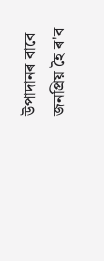উপাদানৰ বাবে জনপ্ৰিয় হৈ ৰ'ব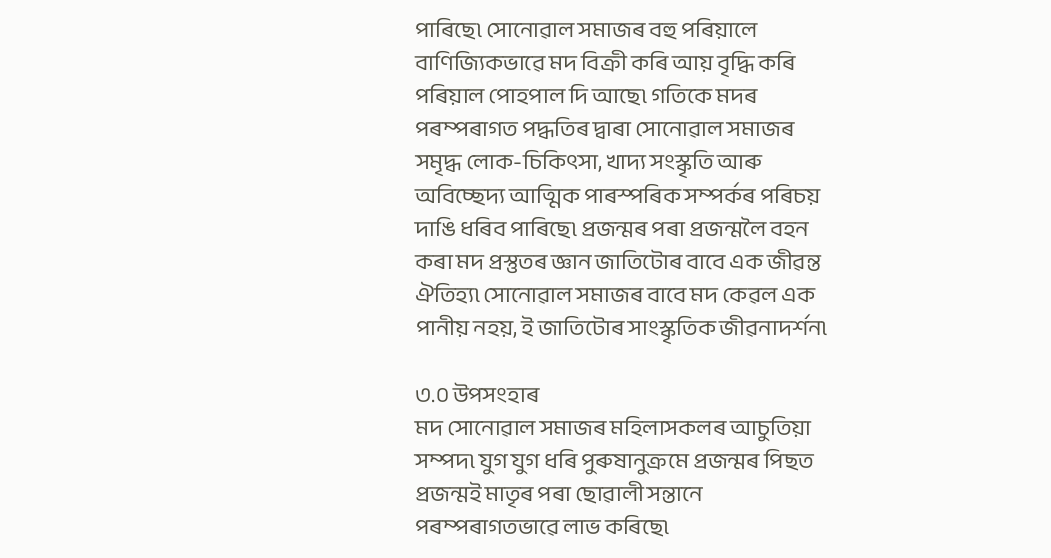পাৰিছে৷ সোনোৱাল সমাজৰ বহু পৰিয়ালে বাণিজ্যিকভাৱে মদ বিক্ৰী কৰি আয় বৃদ্ধি কৰি পৰিয়াল পোহপাল দি আছে৷ গতিকে মদৰ পৰম্পৰাগত পদ্ধতিৰ দ্বাৰা সোনোৱাল সমাজৰ সমৃদ্ধ লোক-চিকিৎসা, খাদ্য সংস্কৃতি আৰু অবিচ্ছেদ্য আত্মিক পাৰস্পৰিক সম্পৰ্কৰ পৰিচয় দাঙি ধৰিব পাৰিছে৷ প্ৰজন্মৰ পৰা প্ৰজন্মলৈ বহন কৰা মদ প্ৰস্তুতৰ জ্ঞান জাতিটোৰ বাবে এক জীৱন্ত ঐতিহ্য৷ সোনোৱাল সমাজৰ বাবে মদ কেৱল এক পানীয় নহয়, ই জাতিটোৰ সাংস্কৃতিক জীৱনাদৰ্শন৷

৩.০ উপসংহাৰ
মদ সোনোৱাল সমাজৰ মহিলাসকলৰ আচুতিয়া সম্পদ৷ যুগ যুগ ধৰি পুৰুষানুক্ৰমে প্ৰজন্মৰ পিছত প্ৰজন্মই মাতৃৰ পৰা ছোৱালী সন্তানে পৰম্পৰাগতভাৱে লাভ কৰিছে৷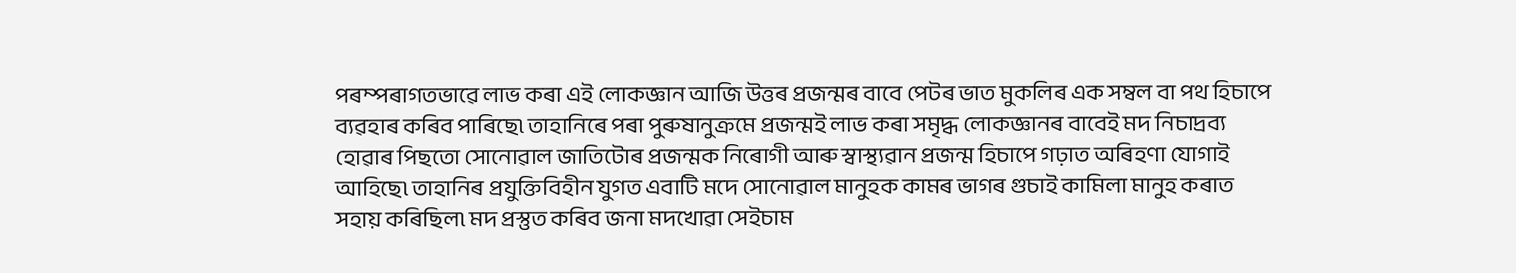পৰম্পৰাগতভাৱে লাভ কৰা এই লোকজ্ঞান আজি উত্তৰ প্ৰজন্মৰ বাবে পেটৰ ভাত মুকলিৰ এক সম্বল বা পথ হিচাপে ব্যৱহাৰ কৰিব পাৰিছে৷ তাহানিৰে পৰা পুৰুষানুক্ৰমে প্ৰজন্মই লাভ কৰা সমৃদ্ধ লোকজ্ঞানৰ বাবেই মদ নিচাদ্ৰব্য হোৱাৰ পিছতো সোনোৱাল জাতিটোৰ প্ৰজন্মক নিৰোগী আৰু স্বাস্থ্যৱান প্ৰজন্ম হিচাপে গঢ়াত অৰিহণা যোগাই আহিছে৷ তাহানিৰ প্ৰযুক্তিবিহীন যুগত এবাটি মদে সোনোৱাল মানুহক কামৰ ভাগৰ গুচাই কামিলা মানুহ কৰাত সহায় কৰিছিল৷ মদ প্ৰস্তুত কৰিব জনা মদখোৱা সেইচাম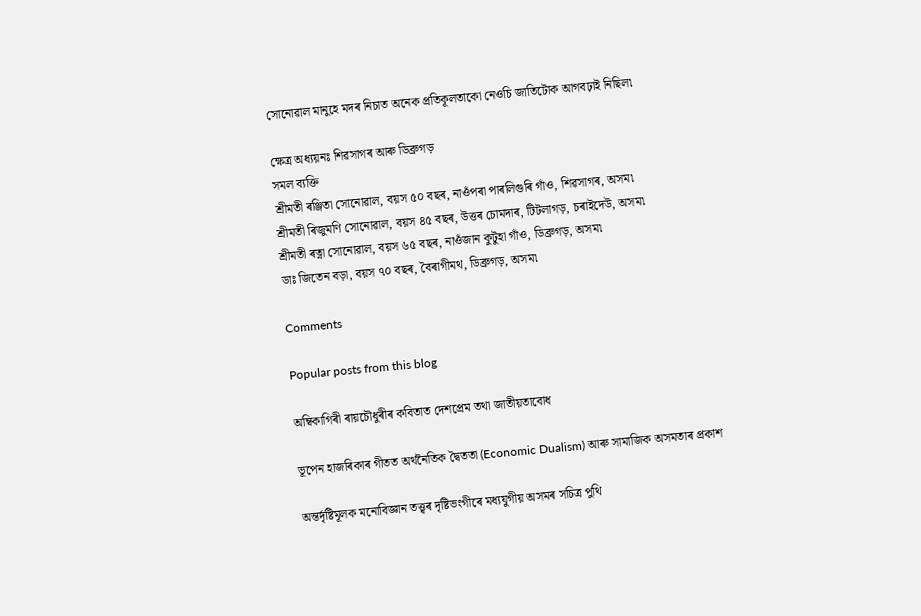সোনোৱাল মানুহে মদৰ নিচাত অনেক প্ৰতিকূলতাকো নেওচি জাতিটোক আগবঢ়াই নিছিল৷

ক্ষেত্ৰ অধ্যয়নঃ শিৱসাগৰ আৰু ডিব্ৰুগড়
সমল ব্যক্তি
শ্ৰীমতী ৰঞ্জিতা সোনোৱাল, বয়স ৫০ বছৰ, নাওঁপৰা পাৰলিগুৰি গাঁও, শিৱসাগৰ, অসম৷
শ্ৰীমতী ৰিজুমণি সোনোৱাল, বয়স ৪৫ বছৰ, উত্তৰ চোমদাৰ, টিটলাগড়, চৰাইদেউ, অসম৷
শ্ৰীমতী ৰত্না সোনোৱাল, বয়স ৬৫ বছৰ, নাওঁজান কুটুহা গাঁও, ডিব্ৰুগড়, অসম৷
ডাঃ জিতেন বড়া, বয়স ৭০ বছৰ, বৈৰাগীমথ, ডিব্ৰুগড়, অসম৷

Comments

Popular posts from this blog

অম্বিকাগিৰী ৰায়চৌধুৰীৰ কবিতাত দেশপ্ৰেম তথা জাতীয়তাবোধ

ভূপেন হাজৰিকাৰ গীতত অৰ্থনৈতিক দ্বৈততা (Economic Dualism) আৰু সামাজিক অসমতাৰ প্ৰকাশ

অন্তৰ্দৃষ্টিমূলক মনোবিজ্ঞান তত্ত্বৰ দৃষ্টিভংগীৰে মধ্যযুগীয় অসমৰ সচিত্ৰ পুথি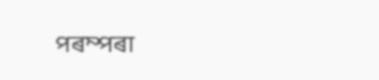পৰম্পৰা